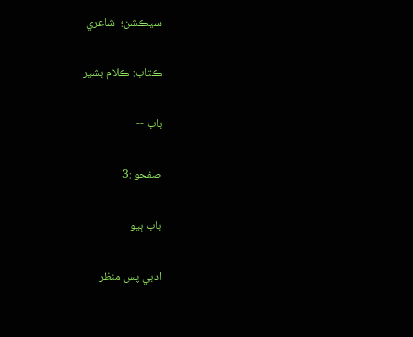سيڪشن؛  شاعري

ڪتاب: ڪلام بشير

باب --

صفحو :3

باب ٻيو

ادبي پس منظر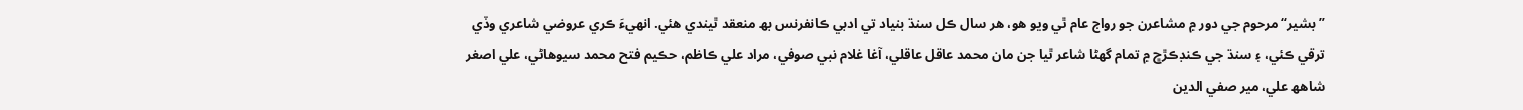”بشير“ مرحوم جي دور ۾ مشاعرن جو رواج عام ٿي ويو ھو، ھر سال ڪل سنڌ بنياد تي ادبي ڪانفرنس بھ منعقد ٿيندي ھئي. انھيءَ ڪري عروضي شاعري وڏي ترقي ڪئي، ۽ سنڌ جي ڪنڊڪڙڇ ۾ تمام گھڻا شاعر ٿيا جن مان محمد عاقل عاقلي، آغا غلام نبي صوفي، مراد علي ڪاظم، حڪيم فتح محمد سيوھاڻي، علي اصغر شاھھ علي، مير صفي الدين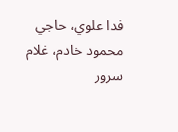فدا علوي، حاجي محمود خادم، غلام سرور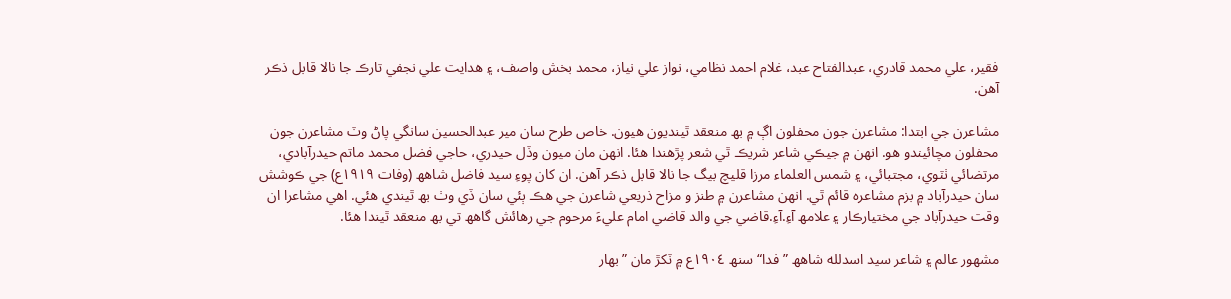فقير، علي محمد قادري، عبدالفتاح عبد، غلام احمد نظامي، نواز علي نياز، محمد بخش واصف، ۽ ھدايت علي نجفي تارڪ جا نالا قابل ذڪر آھن.

مشاعرن جي ابتدا: مشاعرن جون محفلون اڳ ۾ بھ منعقد ٿينديون ھيون. خاص طرح سان مير عبدالحسين سانگي پاڻ وٽ مشاعرن جون محفلون مچائيندو ھو. انھن ۾ جيڪي شاعر شريڪ ٿي شعر پڙھندا ھئا. انھن مان ميون وڏل حيدري، حاجي فضل محمد ماتم حيدرآبادي،  مرتضائي ٺٽوي، مجتبائي، ۽ شمس العلماء مرزا قليچ بيگ جا نالا قابل ذڪر آھن. ان کان پوءِ سيد فاضل شاھھ (وفات ١٩١٩ع) جي ڪوشش سان حيدرآباد ۾ بزم مشاعره قائم ٿي. انھن مشاعرن ۾ طنز و مزاح ذريعي شاعرن جي ھڪ ٻئي سان ڏي وٺ بھ ٿيندي ھئي. اھي مشاعرا ان وقت حيدرآباد جي مختيارڪار ۽ علامھ آءِ.آءِ.قاضي جي والد قاضي امام عليءَ مرحوم جي رھائش گاھھ تي بھ منعقد ٿيندا ھئا.

مشھور عالم ۽ شاعر سيد اسدلله شاھھ ”فدا“ سنھ ١٩٠٤ع ۾ ٽکڙ مان ”بھار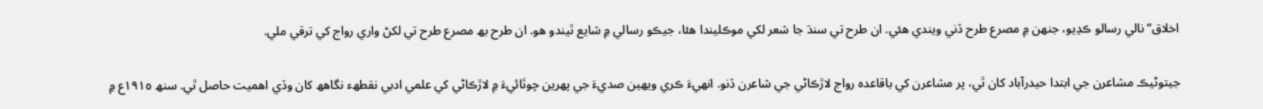اخلاق“ نالي رسالو ڪڍيو، جنھن ۾ مصرع طرح ڏني ويندي ھئي. ان طرح تي سنڌ جا شعر لکي موڪليندا ھئا، جيڪو رسالي ۾ شايع ٿيندو ھو. ان طرح بھ مصرع طرح تي لکڻ واري رواج کي ترقي ملي.

جيتوڻيڪ مشاعرن جي ابتدا حيدرآباد کان ٿي، پر مشاعرن کي باقاعده رواج لاڙڪاڻي جي شاعرن ڏنو. انھيءَ ڪري ويھين صديءَ جي پھرين چوٿائيءَ ۾ لاڙڪاڻي کي علمي ادبي نقطھء نگاھھ کان وڏي اھميت حاصل ٿي. سنھ ١٩١٥ع ۾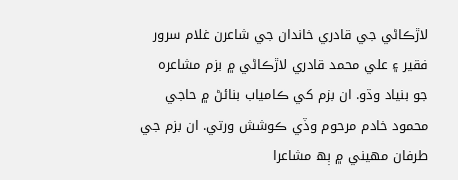لاڙڪاڻي جي قادري خاندان جي شاعرن غلام سرور فقير ۽ علي محمد قادري لاڙڪاڻي ۾ بزم مشاعره جو بنياد وڌو. ان بزم کي ڪامياب بنائڻ ۾ حاجي محمود خادم مرحوم وڏي ڪوشش ورتي. ان بزم جي طرفان مھيني ۾ ٻھ مشاعرا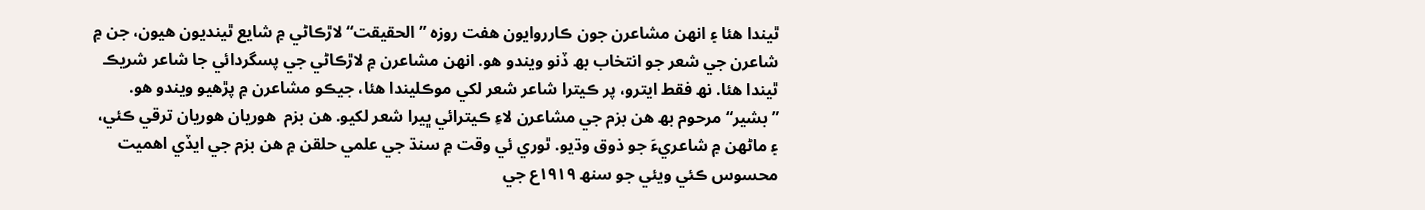ٿيندا ھئا ۽ انھن مشاعرن جون ڪارروايون ھفت روزه ”الحقيقت“ لاڙڪاڻي ۾ شايع ٿينديون ھيون، جن ۾ شاعرن جي شعر جو انتخاب بھ ڏنو ويندو ھو. انھن مشاعرن ۾ لاڙڪاڻي جي پسگردائي جا شاعر شريڪ ٿيندا ھئا. نھ فقط ايترو، پر ڪيترا شاعر شعر لکي موڪليندا ھئا، جيڪو مشاعرن ۾ پڙھيو ويندو ھو. ”بشير“ مرحوم بھ ھن بزم جي مشاعرن لاءِ ڪيترائي ڀيرا شعر لکيو. ھن بزم  ھوريان ھوريان ترقي ڪئي، ۽ ماڻھن ۾ شاعريءَ جو ذوق وڌيو. ٿوري ئي وقت ۾ سنڌ جي علمي حلقن ۾ ھن بزم جي ايڏي اھميت محسوس ڪئي ويئي جو سنھ ١٩١٩ع جي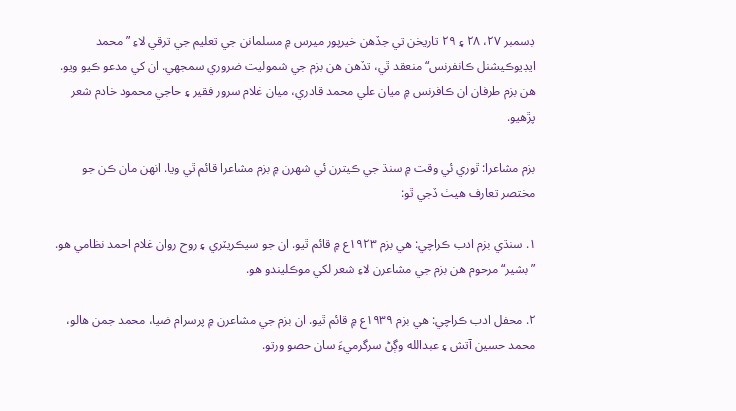ڊسمبر ٢٧، ٢٨ ۽ ٢٩ تاريخن تي جڏھن خيرپور ميرس ۾ مسلمانن جي تعليم جي ترقي لاءِ ”محمد ايڊيوڪيشنل ڪانفرنس“ منعقد ٿي، تڏھن ھن بزم جي شموليت ضروري سمجھي. ان کي مدعو ڪيو ويو. ھن بزم طرفان ان ڪافرنس ۾ ميان علي محمد قادري، ميان غلام سرور فقير ۽ حاجي محمود خادم شعر پڙھيو.

بزم مشاعرا: ٿوري ئي وقت ۾ سنڌ جي ڪيترن ئي شھرن ۾ بزم مشاعرا قائم ٿي ويا. انھن مان ڪن جو مختصر تعارف ھيٺ ڏجي ٿو:

١. سنڌي بزم ادب ڪراچي: ھي بزم ١٩٢٣ع ۾ قائم ٿيو. ان جو سيڪريٽري ۽ روح روان غلام احمد نظامي ھو. ”بشير“ مرحوم ھن بزم جي مشاعرن لاءِ شعر لکي موڪليندو ھو.

٢. محفل ادب ڪراچي: ھي بزم ١٩٣٩ع ۾ قائم ٿيو. ان بزم جي مشاعرن ۾ پرسرام ضيا، محمد جمن ھالو، محمد حسين آتش ۽ عبدالله وڳڻ سرگرميءَ سان حصو ورتو.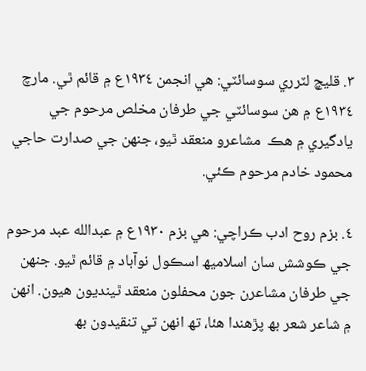٣. قليچ لٽرري سوسائٽي: ھي انجمن ١٩٣٤ع ۾ قائم ٿي. مارچ ١٩٣٤ع ۾ ھن سوسائٽي جي طرفان مخلص مرحوم جي يادگيري ۾ ھڪ  مشاعرو منعقد ٿيو، جنھن جي صدارت حاجي محمود خادم مرحوم ڪئي.

٤. بزم روح ادب ڪراچي: ھي بزم ١٩٣٠ع ۾ عبدالله عبد مرحوم جي ڪوشش سان اسلاميھ اسڪول نوآباد ۾ قائم ٿيو. جنھن جي طرفان مشاعرن جون محفلون منعقد ٿينديون ھيون. انھن ۾ شاعر شعر بھ پڙھندا ھئا، تھ انھن تي تنقيدون بھ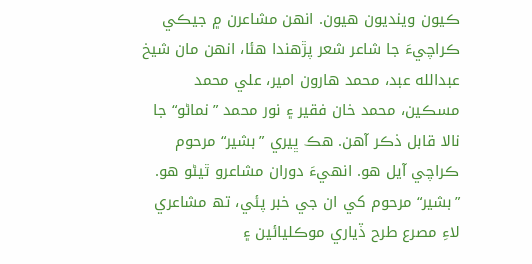ڪيون وينديون ھيون. انھن مشاعرن ۾ جيڪي ڪراچيءَ جا شاعر شعر پڙھندا ھئا، انھن مان شيخ عبدالله عبد، محمد ھارون امير، علي محمد مسڪين، محمد خان فقير ۽ نور محمد ”نماڻو“ جا نالا قابل ذڪر آھن. ھڪ ڀيري ”بشير“ مرحوم ڪراچي آيل ھو. انھيءَ دوران مشاعرو ٿيڻو ھو. ”بشير“ مرحوم کي ان جي خبر پئي، تھ مشاعري لاءِ مصرع طرح ڏياري موڪليائين ۽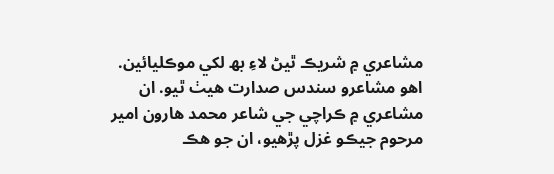مشاعري ۾ شريڪ ٿيڻ لاءِ بھ لکي موڪليائين. اھو مشاعرو سندس صدارت ھيٺ ٿيو. ان مشاعري ۾ ڪراچي جي شاعر محمد ھارون امير مرحوم جيڪو غزل پڙھيو، ان جو ھڪ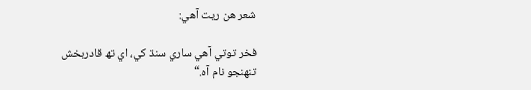شعر ھن ريت آھي:

فخر توتي آھي ساري سنڌ کي، اي تھ قادربخش تنھنجو نام آه.“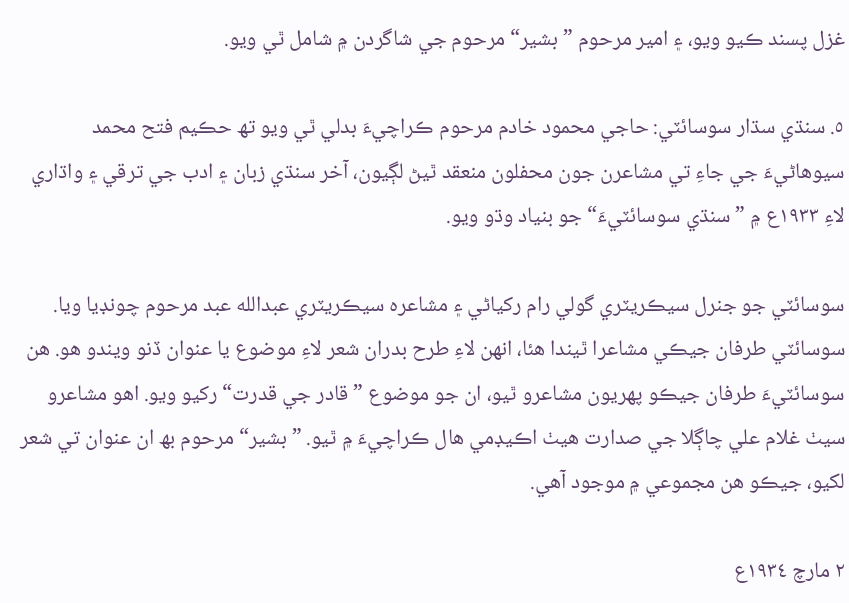غزل پسند ڪيو ويو، ۽ امير مرحوم ”بشير“ مرحوم جي شاگردن ۾ شامل ٿي ويو.

٥. سنڌي سڌار سوسائٽي: حاجي محمود خادم مرحوم ڪراچيءَ بدلي ٿي ويو تھ حڪيم فتح محمد سيوھاڻيءَ جي جاءِ تي مشاعرن جون محفلون منعقد ٿيڻ لڳيون، آخر سنڌي زبان ۽ ادب جي ترقي ۽ واڌاري لاءِ ١٩٣٣ع ۾ ”سنڌي سوسائٽيءَ“ جو بنياد وڌو ويو.

سوسائٽي جو جنرل سيڪريٽري گولي رام رکياڻي ۽ مشاعره سيڪريٽري عبدالله عبد مرحوم چونڊيا ويا. سوسائٽي طرفان جيڪي مشاعرا ٿيندا ھئا، انھن لاءِ طرح بدران شعر لاءِ موضوع يا عنوان ڏنو ويندو ھو. ھن سوسائٽيءَ طرفان جيڪو پھريون مشاعرو ٿيو، ان جو موضوع ”قادر جي قدرت“ رکيو ويو. اھو مشاعرو سيٺ غلام علي چاڳلا جي صدارت ھيٺ اڪيڊمي ھال ڪراچيءَ ۾ ٿيو. ”بشير“ مرحوم بھ ان عنوان تي شعر لکيو، جيڪو ھن مجموعي ۾ موجود آھي.

٢ مارچ ١٩٣٤ع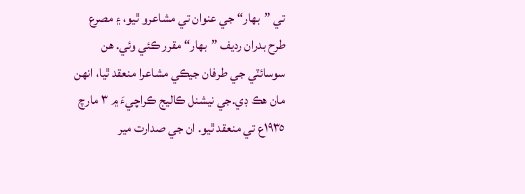تي ”بھار“ جي عنوان تي مشاعرو ٿيو، ۽ مصرع طرح بدران رديف ”بھار“ مقرر ڪئي وئي. ھن سوسائٽي جي طرفان جيڪي مشاعرا منعقد ٿيا، انھن مان ھڪ ڊي.جي نيشنل ڪاليج ڪراچيءَ ۾ ٣ مارچ ١٩٣٥ع تي منعقد ٿيو. ان جي صدارت مير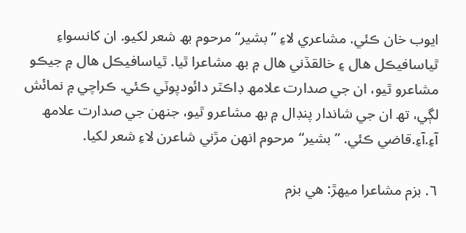ايوب خان ڪئي. مشاعري لاءِ ”بشير“ مرحوم بھ شعر لکيو. ان کانسواءِ ٿياسافيڪل ھال ۽ خالقڏني ھال ۾ بھ مشاعرا ٿيا. ٿياسافيڪل ھال ۾ جيڪو مشاعرو ٿيو، ان جي صدارت علامھ ڊاڪٽر دائودپوٽي ڪئي. ڪراچي ۾ نمائش لڳي، تھ ان جي شاندار پنڊال ۾ بھ مشاعرو ٿيو، جنھن جي صدارت علامھ آءِ.آءِ.قاضي ڪئي. ”بشير“ مرحوم انھن مڙني شاعرن لاءِ شعر لکيا.

٦. بزم مشاعرا ميھڙ: ھي بزم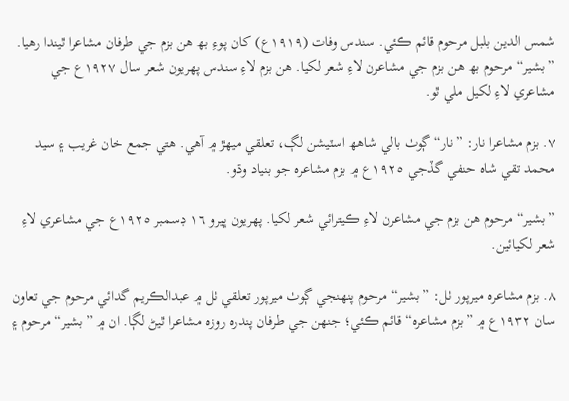شمس الدين بلبل مرحوم قائم ڪئي. سندس وفات (١٩١٩ع) کان پوءِ بھ ھن بزم جي طرفان مشاعرا ٿيندا رھيا. ”بشير“ مرحوم بھ ھن بزم جي مشاعرن لاءِ شعر لکيا. ھن بزم لاءِ سندس پھريون شعر سال ١٩٢٧ع جي مشاعري لاءِ لکيل ملي ٿو.

٧. بزم مشاعرا نار: ”نار“ ڳوٺ بالي شاھھ اسٽيشن لڳ، تعلقي ميھڙ ۾ آھي. ھتي جمع خان غريب ۽ سيد محمد تقي شاه حنفي گڏجي ١٩٢٥ع ۾ بزم مشاعره جو بنياد وڌو.

”بشير“ مرحوم ھن بزم جي مشاعرن لاءِ ڪيترائي شعر لکيا. پھريون ڀيرو ١٦ ڊسمبر ١٩٢٥ع جي مشاعري لاءِ شعر لکيائين.

٨. بزم مشاعره ميرپور ٺل: ”بشير“ مرحوم پنھنجي ڳوٺ ميرپور تعلقي ٺل ۾ عبدالڪريم گدائي مرحوم جي تعاون سان ١٩٣٢ع ۾ ”بزم مشاعره“ قائم ڪئي؛ جنھن جي طرفان پندره روزه مشاعرا ٿيڻ لڳا. ان ۾ ”بشير“ مرحوم ۽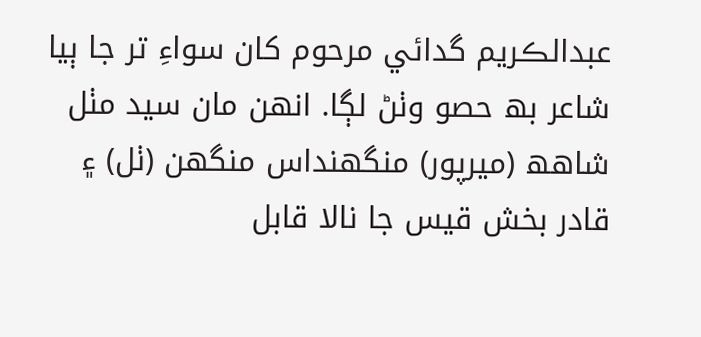عبدالڪريم گدائي مرحوم کان سواءِ تر جا ٻيا شاعر بھ حصو وٺڻ لڳا. انھن مان سيد مٺل شاھھ (ميرپور) منگھنداس منگھن (ٺل) ۽ قادر بخش قيس جا نالا قابل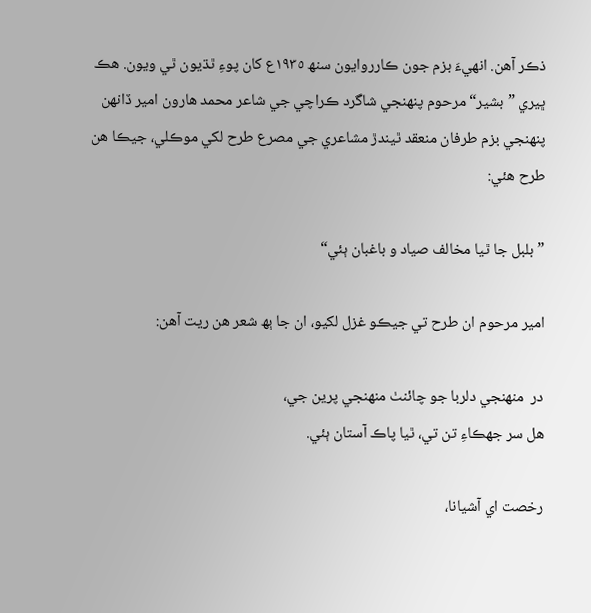ذڪر آھن. انھيءَ بزم جون ڪارروايون سنھ ١٩٣٥ع کان پوءِ ٿڌيون ٿي ويون. ھڪ ڀيري ”بشير“ مرحوم پنھنجي شاگرد ڪراچي جي شاعر محمد ھارون امير ڏانھن پنھنجي بزم طرفان منعقد ٿيندڙ مشاعري جي مصرع طرح لکي موڪلي، جيڪا ھن طرح ھئي:

”بلبل جا ٿيا مخالف صياد و باغبان ٻئي“

امير مرحوم ان طرح تي جيڪو غزل لکيو، ان جا ٻھ شعر ھن ريت آھن:

در  منھنجي دلربا جو چائنٺ منھنجي پرين جي،
ھل سر جھڪاءِ تن تي، ٿيا پاڪ آستان ٻئي.

رخصت اي آشيانا،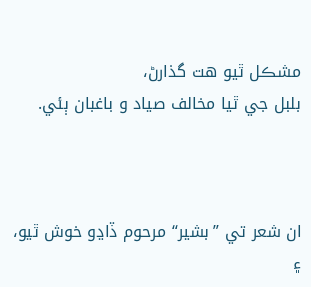مشڪل ٿيو ھت گذارڻ،
بلبل جي ٿيا مخالف صياد و باغبان ٻئي.



ان شعر تي ”بشير“ مرحوم ڏاڍو خوش ٿيو، ۽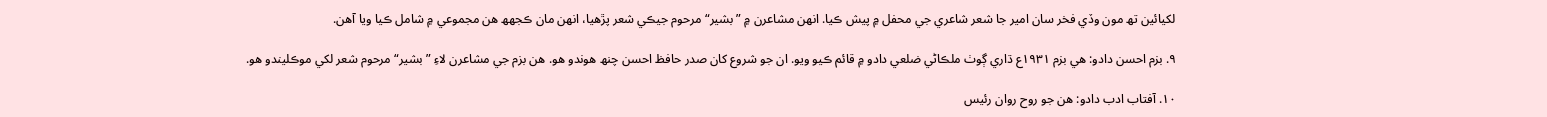لکيائين تھ مون وڏي فخر سان امير جا شعر شاعري جي محفل ۾ پيش ڪيا. انھن مشاعرن ۾ ”بشير“ مرحوم جيڪي شعر پڙھيا، انھن مان ڪجھھ ھن مجموعي ۾ شامل ڪيا ويا آھن.

٩. بزم احسن دادو: ھي بزم ١٩٣١ع ڌاري ڳوٺ ملڪاڻي ضلعي دادو ۾ قائم ڪيو ويو. ان جو شروع کان صدر حافظ احسن چنھ ھوندو ھو. ھن بزم جي مشاعرن لاءِ ”بشير“ مرحوم شعر لکي موڪليندو ھو.

١٠. آفتاب ادب دادو: ھن جو روح روان رئيس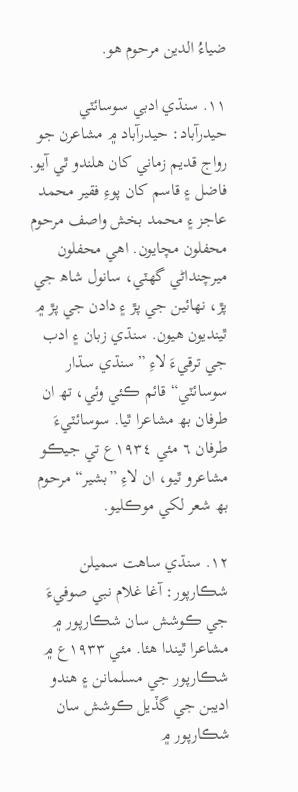ضياءُ الدين مرحوم ھو.

١١. سنڌي ادبي سوسائٽي حيدرآباد: حيدرآباد ۾ مشاعرن جو رواج قديم زماني کان ھلندو ٿي آيو. فاضل ۽ قاسم کان پوءِ فقير محمد عاجز ۽ محمد بخش واصف مرحوم محفلون مچايون. اھي محفلون ميرچنداڻي گھٽي، سانول شاھ جي پڙ، نھائين جي پڙ ۽ دادن جي پڙ ۾ ٿينديون ھيون. سنڌي زبان ۽ ادب جي ترقيءَ لاءِ ”سنڌي سڌار سوسائٽي“ قائم ڪئي وئي، تھ ان طرفان بھ مشاعرا ٿيا. سوسائٽيءَ طرفان ٦ مئي ١٩٣٤ع تي جيڪو مشاعرو ٿيو، ان لاءِ ”بشير“ مرحوم بھ شعر لکي موڪليو.

١٢. سنڌي ساھت سميلن شڪارپور: آغا غلام نبي صوفيءَ جي ڪوشش سان شڪارپور ۾ مشاعرا ٿيندا ھئا. مئي ١٩٣٣ع ۾ شڪارپور جي مسلمانن ۽ ھندو اديبن جي گڏيل ڪوشش سان شڪارپور ۾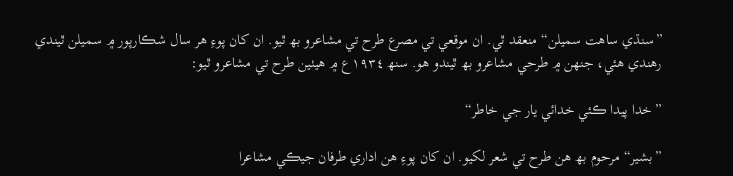”سنڌي ساھت سميلن“ منعقد ٿي. ان موقعي تي مصرع طرح تي مشاعرو بھ ٿيو. ان کان پوءِ ھر سال شڪارپور ۾ سميلن ٿيندي رھندي ھئي، جنھن ۾ طرحي مشاعرو بھ ٿيندو ھو. سنھ ١٩٣٤ع ۾ ھيٺين طرح تي مشاعرو ٿيو:

”خدا پيدا ڪئي خدائي يار جي خاطر“

”بشير“ مرحوم بھ ھن طرح تي شعر لکيو. ان کان پوءِ ھن اداري طرفان جيڪي مشاعرا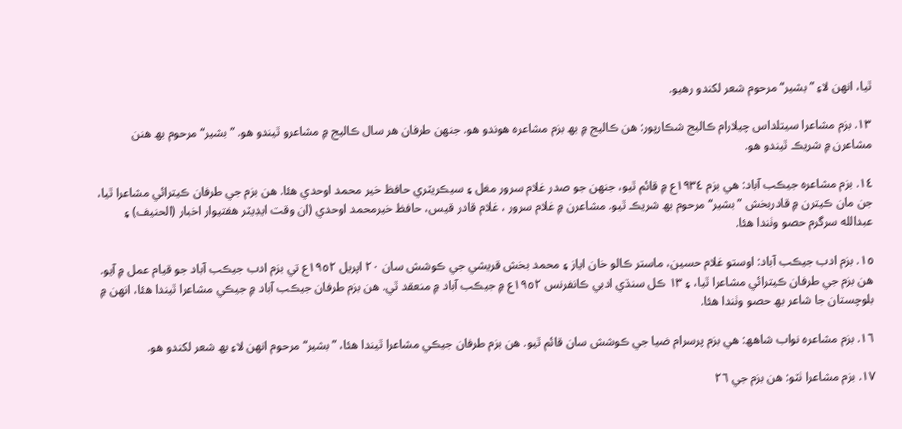ٿيا، انھن لاءِ ”بشير“ مرحوم شعر لکندو رھيو.

١٣. بزم مشاعرا سيتلداس چيلارام ڪاليج شڪارپور: ھن ڪاليج ۾ بھ بزم مشاعره ھوندو ھو. جنھن طرفان ھر سال ڪاليج ۾ مشاعرو ٿيندو ھو. ”بشير“ مرحوم بھ ھنن مشاعرن ۾ شريڪ ٿيندو ھو.

١٤. بزم مشاعره جيڪب آباد: ھي بزم ١٩٣٤ع ۾ قائم ٿيو، جنھن جو صدر غلام سرور مغل ۽ سيڪريٽري حافظ خير محمد اوحدي ھئا. ھن بزم جي طرفان ڪيترائي مشاعرا ٿيا، جن مان ڪيترن ۾ قادربخش ”بشير“ مرحوم بھ شريڪ ٿيو. مشاعرن ۾ غلام سرور ، غلام قادر قيس، حافظ خيرمحمد اوحدي (ان وقت ايڊيٽر ھفتيوار اخبار (الحنيف) ۽ عبدالله سرگرم حصو وٺندا ھئا.

١٥. بزم ادب جيڪب آباد: اوستو غلام حسين، ماستر ڪالو خان اياز ۽ محمد بخش قريشي جي ڪوشش سان ٢٠ اپريل ١٩٥٢ع تي بزم ادب جيڪب آباد جو قيام عمل ۾ آيو. ھن بزم جي طرفان ڪيترائي مشاعرا ٿيا، ۽ ١٣ ڪل سنڌي ادبي ڪانفرنس ١٩٥٢ع ۾ جيڪب آباد ۾ منعقد ٿي. ھن بزم طرفان جيڪب آباد ۾ جيڪي مشاعرا ٿيندا ھئا، انھن ۾ بلوچستان جا شاعر بھ حصو وٺندا ھئا.

١٦. بزم مشاعره نواب شاھھ: ھي بزم پرسرام ضيا جي ڪوشش سان قائم ٿيو. ھن بزم طرفان جيڪي مشاعرا ٿيندا ھئا، ”بشير“ مرحوم انھن لاءِ بھ شعر لکندو ھو.

١٧. بزم مشاعرا ٺٽو: ھن بزم جي ٢٦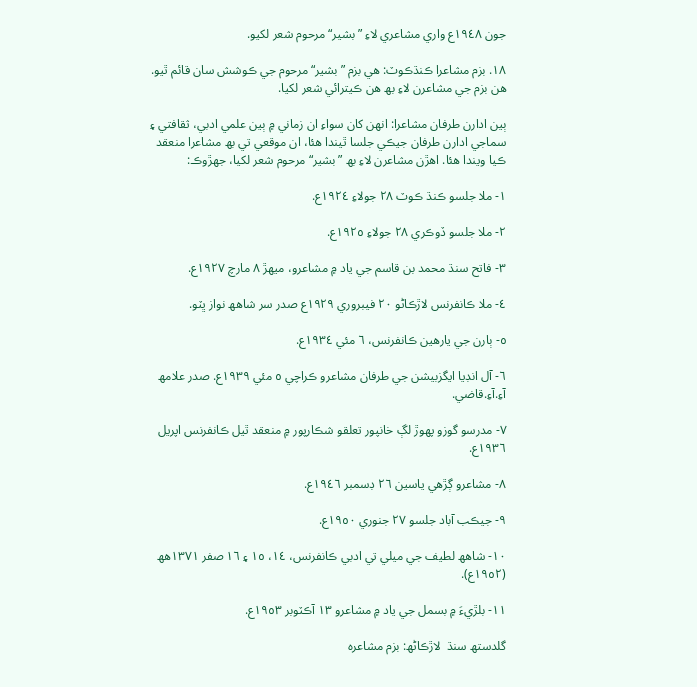جون ١٩٤٨ع واري مشاعري لاءِ ”بشير“ مرحوم شعر لکيو.

١٨. بزم مشاعرا ڪنڌڪوٽ: ھي بزم ”بشير“ مرحوم جي ڪوشش سان قائم ٿيو. ھن بزم جي مشاعرن لاءِ بھ ھن ڪيترائي شعر لکيا.

ٻين ادارن طرفان مشاعرا: انھن کان سواءِ ان زماني ۾ ٻين علمي ادبي، ثقافتي ۽ سماجي ادارن طرفان جيڪي جلسا ٿيندا ھئا، ان موقعي تي بھ مشاعرا منعقد ڪيا ويندا ھئا. اھڙن مشاعرن لاءِ بھ ”بشير“ مرحوم شعر لکيا، جھڙوڪ:

١- ملا جلسو ڪنڌ ڪوٽ ٢٨ جولاءِ ١٩٢٤ع.

٢- ملا جلسو ڏوڪري ٢٨ جولاءِ ١٩٢٥ع.

٣- فاتح سنڌ محمد بن قاسم جي ياد ۾ مشاعرو، ميھڙ ٨ مارچ ١٩٢٧ع.

٤- ملا ڪانفرنس لاڙڪاڻو ٢٠ فيبروري ١٩٢٩ع صدر سر شاھھ نواز ڀٽو.

٥- ٻارن جي يارھين ڪانفرنس، ٦ مئي ١٩٣٤ع.

٦- آل انڊيا ايگزبيشن جي طرفان مشاعرو ڪراچي ٥ مئي ١٩٣٩ع. صدر علامھ آءِ.آءِ.قاضي.

٧- مدرسو گوزو پھوڙ لڳ خانپور تعلقو شڪارپور ۾ منعقد ٿيل ڪانفرنس اپريل ١٩٣٦ع.

٨- مشاعرو ڳڙھي ياسين ٢٦ ڊسمبر ١٩٤٦ع.

٩- جيڪب آباد جلسو ٢٧ جنوري ١٩٥٠ع.

١٠- شاھھ لطيف جي ميلي تي ادبي ڪانفرنس، ١٤، ١٥ ۽ ١٦ صفر ١٣٧١ھھ (١٩٥٢ع).

١١- بلڙيءَ ۾ بسمل جي ياد ۾ مشاعرو ١٣ آڪٽوبر ١٩٥٣ع.

گلدستھ سنڌ  لاڙڪاڻھ: بزم مشاعره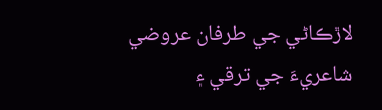لاڙڪاڻي جي طرفان عروضي شاعريءَ جي ترقي ۽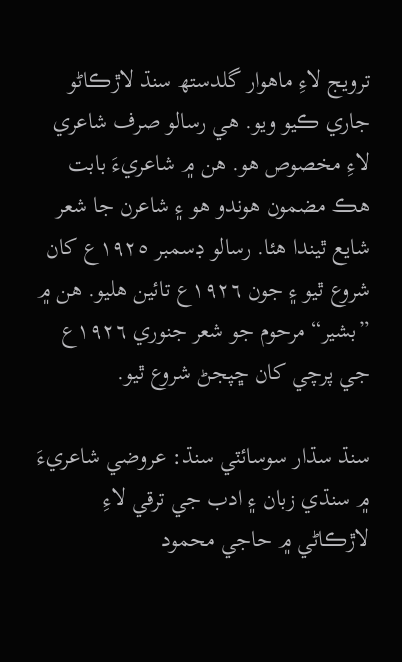ترويج لاءِ ماھوار گلدستھ سنڌ لاڙڪاڻو جاري ڪيو ويو. ھي رسالو صرف شاعري لاءِ مخصوص ھو. ھن ۾ شاعريءَ بابت ھڪ مضمون ھوندو ھو ۽ شاعرن جا شعر شايع ٿيندا ھئا. رسالو ڊسمبر ١٩٢٥ع کان شروع ٿيو ۽ جون ١٩٢٦ع تائين ھليو. ھن ۾ ”بشير“ مرحوم جو شعر جنوري ١٩٢٦ع جي پرچي کان ڇپجڻ شروع ٿيو.

سنڌ سڌار سوسائٽي سنڌ: عروضي شاعريءَ ۾ سنڌي زبان ۽ ادب جي ترقي لاءِ لاڙڪاڻي ۾ حاجي محمود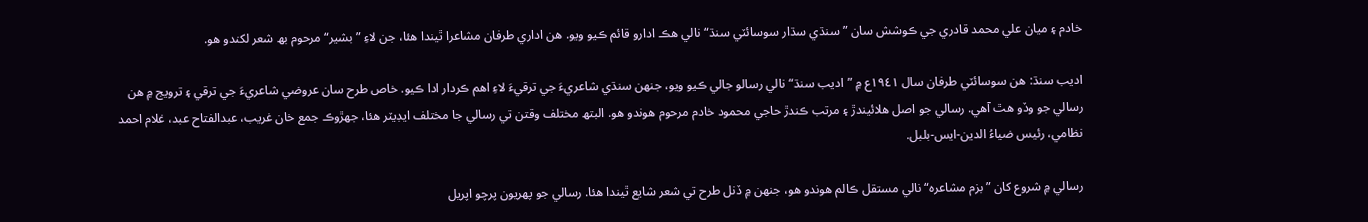خادم ۽ ميان علي محمد قادري جي ڪوشش سان ”سنڌي سڌار سوسائٽي سنڌ“ نالي ھڪ ادارو قائم ڪيو ويو. ھن اداري طرفان مشاعرا ٿيندا ھئا، جن لاءِ ”بشير“ مرحوم بھ شعر لکندو ھو.

اديب سنڌ: ھن سوسائٽي طرفان سال ١٩٤١ع ۾ ”اديب سنڌ“ نالي رسالو جالي ڪيو ويو، جنھن سنڌي شاعريءَ جي ترقيءَ لاءِ اھم ڪردار ادا ڪيو. خاص طرح سان عروضي شاعريءَ جي ترقي ۽ ترويج ۾ ھن رسالي جو وڏو ھٿ آھي. رسالي جو اصل ھلائيندڙ ۽ مرتب ڪندڙ حاجي محمود خادم مرحوم ھوندو ھو. البتھ مختلف وقتن تي رسالي جا مختلف ايڊيٽر ھئا، جھڙوڪ جمع خان غريب، عبدالفتاح عبد، غلام احمد نظامي، رئيس ضياءُ الدين-ايس-بلبل.

رسالي ۾ شروع کان ”بزم مشاعره“ نالي مستقل ڪالم ھوندو ھو، جنھن ۾ ڏنل طرح تي شعر شايع ٿيندا ھئا. رسالي جو پھريون پرچو اپريل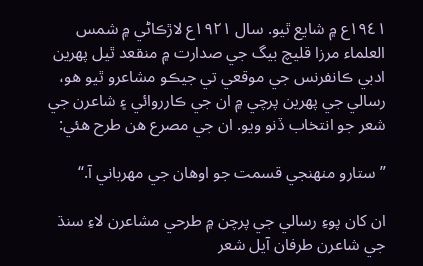١٩٤١ع ۾ شايع ٿيو. سال ١٩٢١ع لاڙڪاڻي ۾ شمس العلماء مرزا قليچ بيگ جي صدارت ۾ منقعد ٿيل پھرين ادبي ڪانفرنس جي موقعي تي جيڪو مشاعرو ٿيو ھو، رسالي جي پھرين پرچي ۾ ان جي ڪارروائي ۽ شاعرن جي شعر جو انتخاب ڏنو ويو. ان جي مصرع ھن طرح ھئي:

”ستارو منھنجي قسمت جو اوھان جي مھرباني آ.“

ان کان پوءِ رسالي جي پرچن ۾ طرحي مشاعرن لاءِ سنڌ جي شاعرن طرفان آيل شعر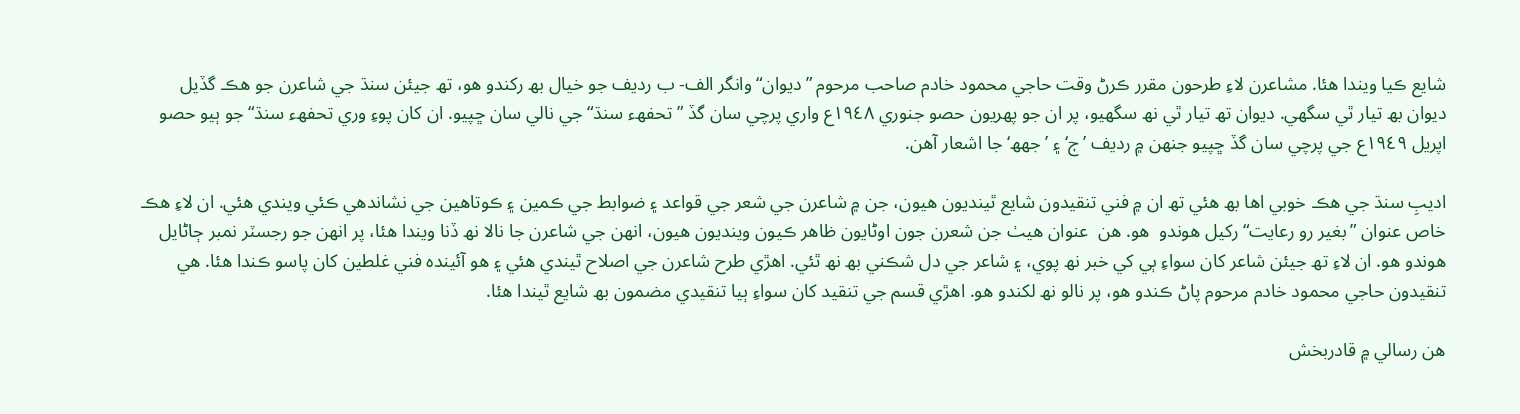شايع ڪيا ويندا ھئا. مشاعرن لاءِ طرحون مقرر ڪرڻ وقت حاجي محمود خادم صاحب مرحوم ”ديوان“ وانگر الف- ب رديف جو خيال بھ رکندو ھو، تھ جيئن سنڌ جي شاعرن جو ھڪ گڏيل ديوان بھ تيار ٿي سگھي. ديوان تھ تيار ٿي نھ سگھيو، پر ان جو پھريون حصو جنوري ١٩٤٨ع واري پرچي سان گڏ ”تحفھء سنڌ“ جي نالي سان ڇپيو. ان کان پوءِ وري تحفھء سنڌ“ جو ٻيو حصو اپريل ١٩٤٩ع جي پرچي سان گڏ ڇپيو جنھن ۾ رديف ’ڄ‘ ۽ ’جھھ‘ جا اشعار آھن.

اديبِ سنڌ جي ھڪ خوبي اھا بھ ھئي تھ ان ۾ فني تنقيدون شايع ٿينديون ھيون، جن ۾ شاعرن جي شعر جي قواعد ۽ ضوابط جي ڪمين ۽ ڪوتاھين جي نشاندھي ڪئي ويندي ھئي. ان لاءِ ھڪ خاص عنوان ”بغير رو رعايت“ رکيل ھوندو  ھو. ھن  عنوان ھيٺ جن شعرن جون اوڻايون ظاھر ڪيون وينديون ھيون، انھن جي شاعرن جا نالا نھ ڏنا ويندا ھئا، پر انھن جو رجسٽر نمبر ڄاڻايل ھوندو ھو. ان لاءِ تھ جيئن شاعر کان سواءِ ٻي کي خبر نھ پوي، ۽ شاعر جي دل شڪني بھ نھ ٿئي. اھڙي طرح شاعرن جي اصلاح ٿيندي ھئي ۽ ھو آئينده فني غلطين کان پاسو ڪندا ھئا. ھي تنقيدون حاجي محمود خادم مرحوم پاڻ ڪندو ھو، پر نالو نھ لکندو ھو. اھڙي قسم جي تنقيد کان سواءِ ٻيا تنقيدي مضمون بھ شايع ٿيندا ھئا.

ھن رسالي ۾ قادربخش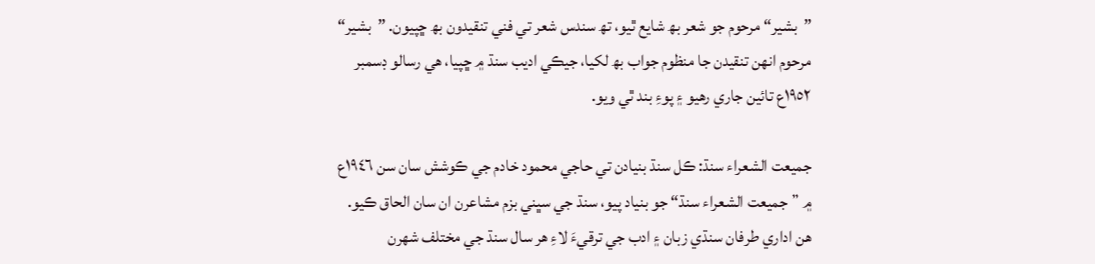”بشير“ مرحوم جو شعر بھ شايع ٿيو، تھ سندس شعر تي فني تنقيدون بھ ڇپيون. ”بشير“ مرحوم انھن تنقيدن جا منظوم جواب بھ لکيا، جيڪي اديب سنڌ ۾ ڇپيا، ھي رسالو ڊسمبر ١٩٥٢ع تائين جاري رھيو ۽ پوءِ بند ٿي ويو.

جميعت الشعراء سنڌ: ڪل سنڌ بنيادن تي حاجي محمود خادم جي ڪوشش سان سن ١٩٤٦ع ۾ ”جميعت الشعراء سنڌ“ جو بنياد پيو، سنڌ جي سڀني بزم مشاعرن ان سان الحاق ڪيو. ھن اداري طرفان سنڌي زبان ۽ ادب جي ترقيءَ لاءِ ھر سال سنڌ جي مختلف شھرن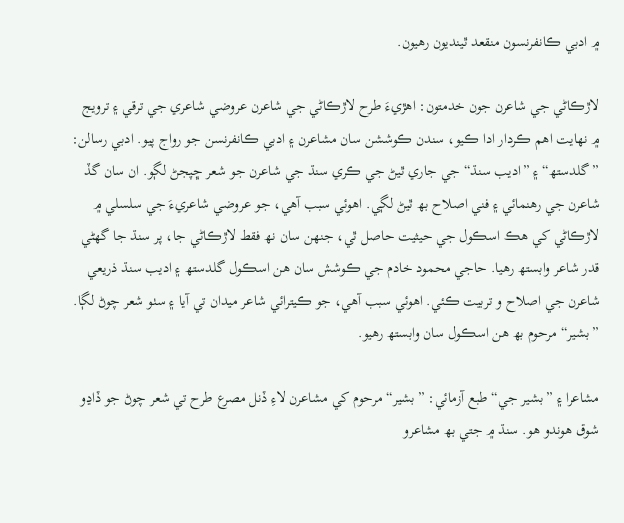۾ ادبي ڪانفرنسون منقعد ٿينديون رھيون.

لاڙڪاڻي جي شاعرن جون خدمتون: اھڙيءَ طرح لاڙڪاڻي جي شاعرن عروضي شاعري جي ترقي ۽ ترويج ۾ نھايت اھم ڪردار ادا ڪيو، سندن ڪوششن سان مشاعرن ۽ ادبي ڪانفرنسن جو رواج پيو. ادبي رسالن: ”گلدستھ“ ۽ ”اديب سنڌ“ جي جاري ٿيڻ جي ڪري سنڌ جي شاعرن جو شعر ڇپجڻ لڳو. ان سان گڏ شاعرن جي رھنمائي ۽ فني اصلاح بھ ٿيڻ لڳي. اھوئي سبب آھي، جو عروضي شاعريءَ جي سلسلي ۾ لاڙڪاڻي کي ھڪ اسڪول جي حيثيت حاصل ٿي، جنھن سان نھ فقط لاڙڪاڻي جا، پر سنڌ جا گھڻي قدر شاعر وابستھ رھيا. حاجي محمود خادم جي ڪوشش سان ھن اسڪول گلدستھ ۽ اديب سنڌ ذريعي شاعرن جي اصلاح و تربيت ڪئي. اھوئي سبب آھي، جو ڪيترائي شاعر ميدان تي آيا ۽ سٺو شعر چوڻ لڳا. ”بشير“ مرحوم بھ ھن اسڪول سان وابستھ رھيو.

مشاعرا ۽ ”بشير جي“ طبع آزمائي: ”بشير“ مرحوم کي مشاعرن لاءِ ڏنل مصرع طرح تي شعر چوڻ جو ڏاڍو شوق ھوندو ھو. سنڌ ۾ جتي بھ مشاعرو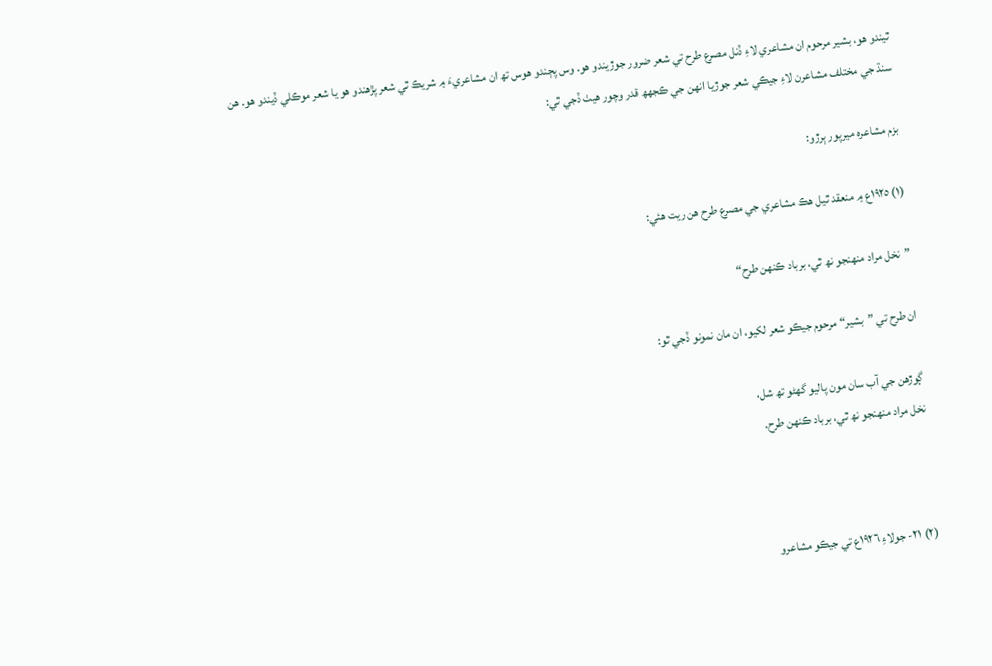ٿيندو ھو، بشير مرحوم ان مشاعري لاءِ ڏنل مصرع طرح تي شعر ضرور جوڙيندو ھو. وس پڄندو ھوس تھ ان مشاعريءَ ۾ شريڪ ٿي شعر پڙھندو ھو يا شعر موڪلي ڏيندو ھو. ھن سنڌ جي مختلف مشاعرن لاءِ جيڪي شعر جوڙيا انھن جي ڪجھھ قدر وچور ھيٺ ڏجي ٿي:

بزم مشاعره ميرپور ٻرڙو:

(١) ١٩٢٥ع ۾ منعقد ٿيل ھڪ مشاعري جي مصرع طرح ھن ريت ھئي:

”نخل مراد منھنجو نھ ٿي، برباد ڪنھن طرح“

ان طرح تي ”بشير“ مرحوم جيڪو شعر لکيو، ان مان نمونو ڏجي ٿو:

ڳوڙھن جي آب سان مون پاليو گھڻو تھ شل،
نخل مراد منھنجو نھ ٿي، برباد ڪنھن طرح.



(٢) ٢١- جولاءِ ١٩٢٦ع تي جيڪو مشاعرو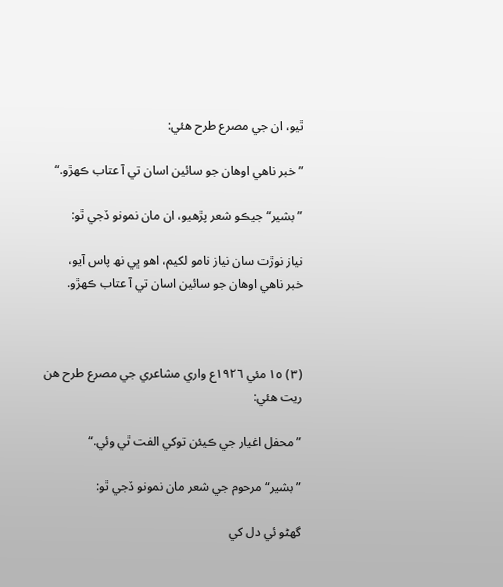ٿيو، ان جي مصرع طرح ھئي:

”خبر ناھي اوھان جو سائين اسان تي آ عتاب ڪھڙو.“

”بشير“ جيڪو شعر پڙھيو، ان مان نمونو ڏجي ٿو:

نياز نوڙت سان نياز نامو لکيم، اھو ڀي نھ پاس آيو،
خبر ناھي اوھان جو سائين اسان تي آ عتاب ڪھڙو.



(٣) ١٥ مئي ١٩٢٦ع واري مشاعري جي مصرع طرح ھن ريت ھئي:

”محفل اغيار جي ڪيئن توکي الفت ٿي وئي.“

”بشير“ مرحوم جي شعر مان نمونو ڏجي ٿو:

گھڻو ئي دل کي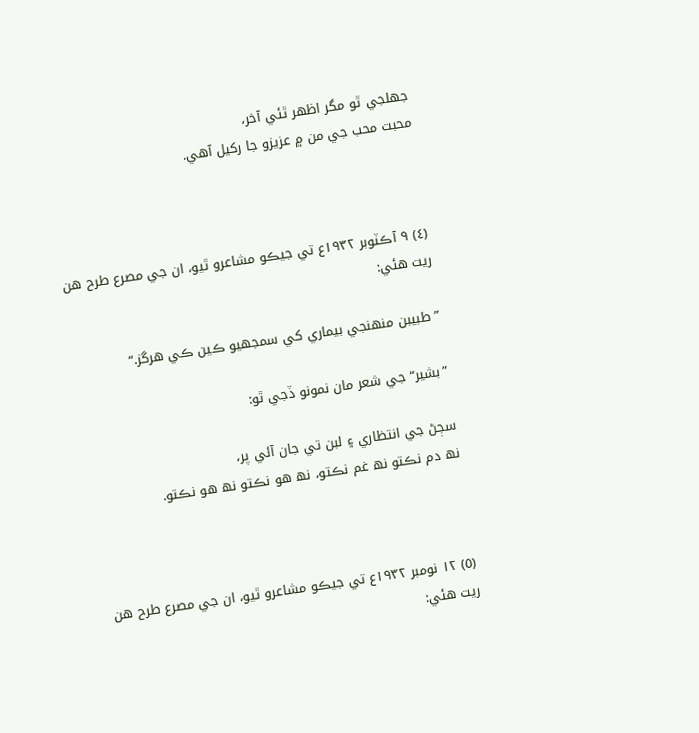جھلجي ٿو مگر اظھر ٿئي آخر،
محبت محب جي من ۾ عزيزو جا رکيل آھي.



(٤) ٩ آڪٽوبر ١٩٣٢ع تي جيڪو مشاعرو ٿيو، ان جي مصرع طرح ھن ريت ھئي:

”طبيبن منھنجي بيماري کي سمجھيو ڪين ڪي ھرگز.“

”بشير“ جي شعر مان نمونو ڏجي ٿو:

سڄڻ جي انتظاري ۽ لبن تي جان آئي پر،
نھ دم نڪتو نھ غم نڪتو، نھ ھو نڪتو نھ ھو نڪتو.



(٥) ١٢ نومبر ١٩٣٢ع تي جيڪو مشاعرو ٿيو، ان جي مصرع طرح ھن ريت ھئي: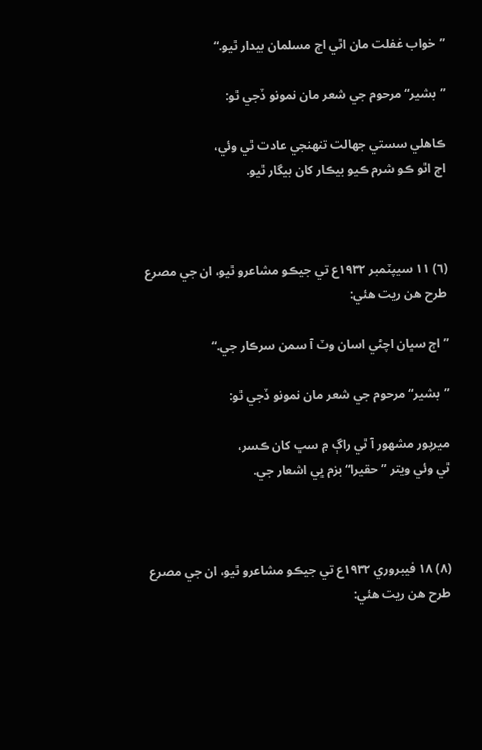”خواب غفلت مان اٿي اڄ مسلمان بيدار ٿيو.“

”بشير“ مرحوم جي شعر مان نمونو ڏجي ٿو:

ڪاھلي سستي جھالت تنھنجي عادت ٿي وئي،
اڄ اٿو ڪو شرم ڪيو بيڪار کان بيگار ٿيو.



(٦) ١١ سيپٽمبر ١٩٣٢ع تي جيڪو مشاعرو ٿيو، ان جي مصرع طرح ھن ريت ھئي:

”اڄ سڀان اچڻي اسان وٽ آ سمن سرڪار جي.“

”بشير“ مرحوم جي شعر مان نمونو ڏجي ٿو:

ميرپور مشھور آ ٿي راڳ ۾ سڀ کان ڪسر،
ٿي وئي ويتر ”حقيرا“ بزم ڀي اشعار جي.



(٨) ١٨ فيبروري ١٩٣٢ع تي جيڪو مشاعرو ٿيو، ان جي مصرع طرح ھن ريت ھئي: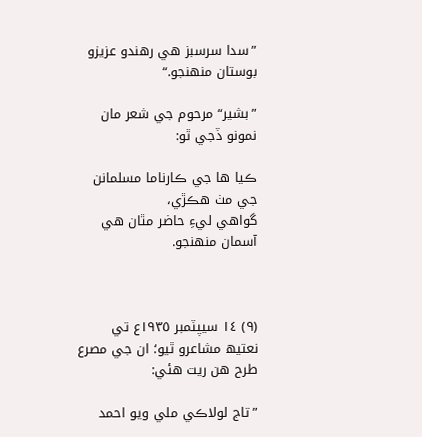”سدا سرسبز ھي رھندو عزيزو بوستان منھنجو.“

”بشير“ مرحوم جي شعر مان نمونو ڏجي ٿو:

ڪيا ھا جي ڪارناما مسلمانن جي مٺ ھڪڙي،
گواھي ليءِ حاضر مٿان ھي آسمان منھنجو.



(٩) ١٤ سيپٽمبر ١٩٣٥ع تي نعتيھ مشاعرو ٿيو؛ ان جي مصرع طرح ھن ريت ھئي:

”تاج لولاڪي ملي ويو احمد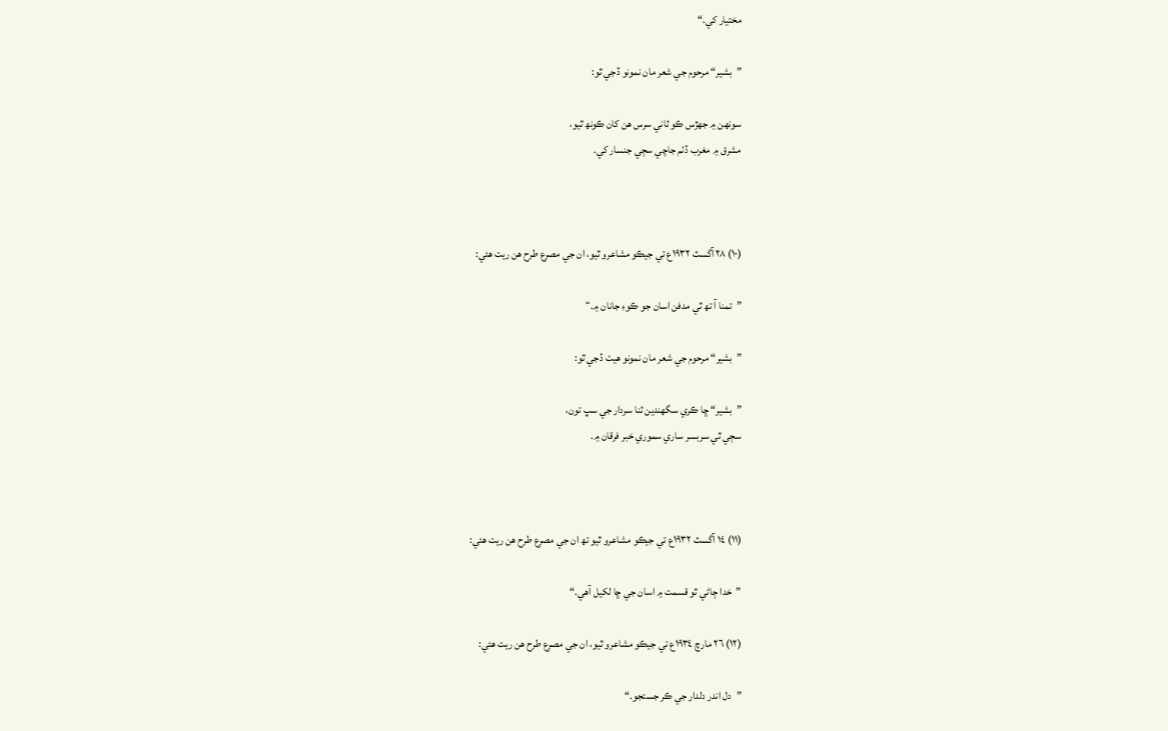مختيار کي.“

”بشير“ مرحوم جي شعر مان نمونو ڏجي ٿو:

سونھن ۾ جھڙس ڪو ثاني سرس ھن کان ڪونھ ٿيو،
مشرق ۾ مغرب ڏٺم جاچي سڄي جنسار کي.



(١٠) ٢٨ آگسٽ ١٩٣٢ع تي جيڪو مشاعرو ٿيو، ان جي مصرع طرح ھن ريت ھئي:

”تمنا آ تھ ٿي مدفن اسان جو ڪوءِ جانان ۾.“

”بشير“ مرحوم جي شعر مان نمونو ھيٺ ڏجي ٿو:

”بشير“ ڇا ڪري سگھندين ثنا سردار جي سڀ تون،
سڄي ٿي سربسر ساري سموري خبر فرقان ۾.



(١١) ١٤ آگسٽ ١٩٣٢ع تي جيڪو مشاعرو ٿيو تھ ان جي مصرع طرح ھن ريت ھئي:

”خدا ڄاڻي ٿو قسمت ۾ اسان جي ڇا لکيل آھي.“

(١٢) ٢٦ مارچ ١٩٣٤ع تي جيڪو مشاعرو ٿيو، ان جي مصرع طرح ھن ريت ھئي:

”دل اندر دلدار جي ڪر جستجو.“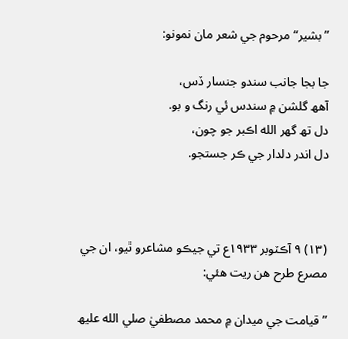”بشير“ مرحوم جي شعر مان نمونو:

جا بجا جانب سندو جنسار ڏس،
آھھ گلشن ۾ سندس ئي رنگ و بو.
دل تھ گھر الله اڪبر جو چون،
دل اندر دلدار جي ڪر جستجو.



(١٣) ٩ آڪٽوبر ١٩٣٣ع تي جيڪو مشاعرو ٿيو، ان جي مصرع طرح ھن ريت ھئي:

”قيامت جي ميدان ۾ محمد مصطفيٰ صلي الله عليھ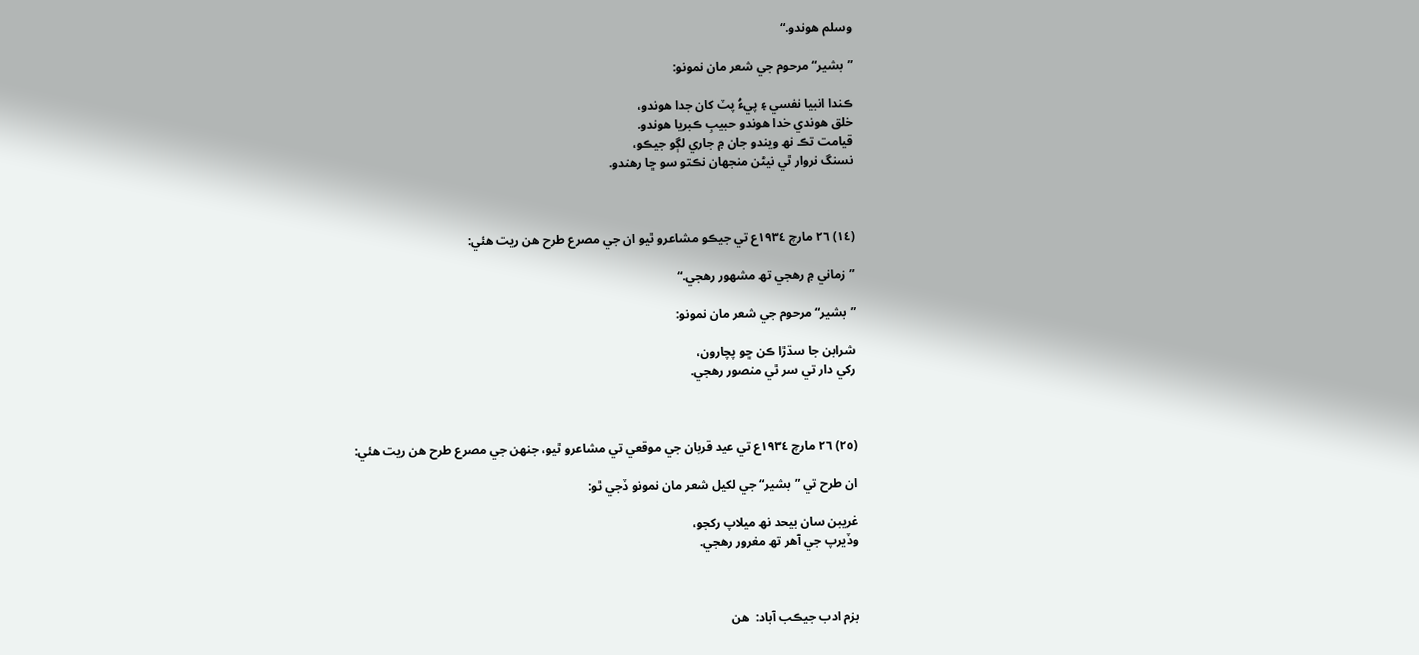وسلم ھوندو.“

”بشير“ مرحوم جي شعر مان نمونو:

ڪندا انبيا نفسي ۽ پيءُ پٽ کان جدا ھوندو،
خلق ھوندي خدا ھوندو حبيبِ ڪبريا ھوندو.
قيامت تڪ نھ ويندو جان ۾ جاري لڳو جيڪو،
نسنگ نروار ٿي نيڻن منجھان نڪتو سو ڇا رھندو.



(١٤) ٢٦ مارچ ١٩٣٤ع تي جيڪو مشاعرو ٿيو ان جي مصرع طرح ھن ريت ھئي:

”زماني ۾ رھجي تھ مشھور رھجي.“

”بشير“ مرحوم جي شعر مان نمونو:

شرابن جا سڌڙا ڪن ڇو پچارون،
رکي دار تي سر ٿي منصور رھجي.



(٢٥) ٢٦ مارچ ١٩٣٤ع تي عيد قربان جي موقعي تي مشاعرو ٿيو، جنھن جي مصرع طرح ھن ريت ھئي:

ان طرح تي ”بشير“ جي لکيل شعر مان نمونو ڏجي ٿو:

غريبن سان بيحد نھ ميلاپ رکجو،
وڏيرپ جي آھر تھ مغرور رھجي.



بزم ادب جيڪب آباد:  ھن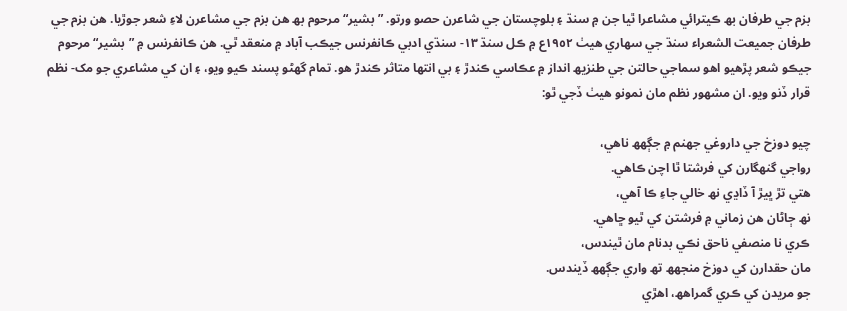بزم جي طرفان بھ ڪيترائي مشاعرا ٿيا جن ۾ سنڌ ۽ بلوچستان جي شاعرن حصو ورتو. ”بشير“ مرحوم بھ ھن بزم جي مشاعرن لاءِ شعر جوڙيا. ھن بزم جي طرفان جميعت الشعراء سنڌ جي سھاري ھيٺ ١٩٥٢ع ۾ ڪل سنڌ ١٣- سنڌي ادبي ڪانفرنس جيڪب آباد ۾ منعقد ٿي. ھن ڪانفرنس ۾ ”بشير“ مرحوم جيڪو شعر پڙھيو اھو سماجي حالتن جي طنزيھ انداز ۾ عڪاسي ڪندڙ ۽ بي انتھا متاثر ڪندڙ ھو. تمام گھڻو پسند ڪيو ويو، ۽ ان کي مشاعري جو مک- نظم قرار ڏنو ويو. ان مشھور نظم مان نمونو ھيٺ ڏجي ٿو:

چيو دوزخ جي داروغي جھنم ۾ جڳھھ ناھي،
رواجي گنھگارن کي فرشتا ٿا اچن ڪاھي.
ھتي تڙ ڀيڙ آ ڏاڍي نھ خالي جاءِ ڪا آھي،
نھ ڄاڻان ھن زماني ۾ فرشتن کي ٿيو ڇاھي.
ڪري نا منصفي ناحق نڪي بدنام مان ٿيندس،
مان حقدارن کي دوزخ منجھھ تھ واري جڳھھ ڏيندس.
جو مريدن کي ڪري گمراھھ، اھڙي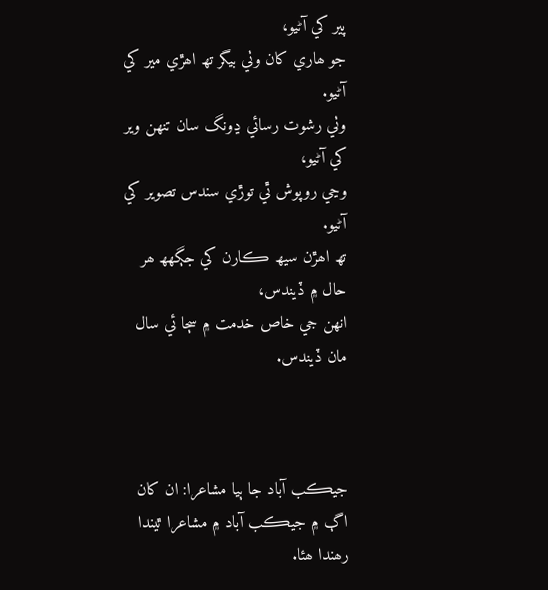پير کي آڻيو،
جو ھاري کان وٺي بيگر تھ اھڙي مير کي آڻيو.
وٺي رشوت رسائي ڍونگ سان تنھن وير کي آڻيو،
وڃي روپوش ٿي توڙي سندس تصوير کي آڻيو.
تھ اھڙن سيھ ڪارن کي جڳھھ ھر حال ۾ ڏيندس،
انھن جي خاص خدمت ۾ سڄا ئي سال مان ڏيندس.



جيڪب آباد جا ٻيا مشاعرا: ان کان اڳ ۾ جيڪب آباد ۾ مشاعرا ٿيندا رھندا ھئا.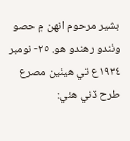بشير مرحوم انھن ۾ حصو وٺندو رھندو ھو. ٢٥- نومبر ١٩٣٤ع تي ھيٺين مصرع طرح ڏني ھئي: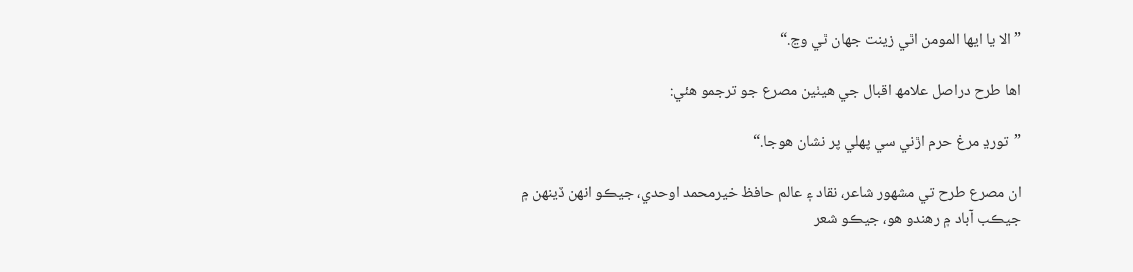”الا يا ايھا المومن اٿي زينت جھان ٿي وڃ.“

اھا طرح دراصل علامھ اقبال جي ھيٺين مصرع جو ترجمو ھئي:

”تورڍ مرغ حرم اڙني سي پھلي پر نشان ھوجا.“

ان مصرع طرح تي مشھور شاعر، نقاد ۽ عالم حافظ خيرمحمد اوحدي، جيڪو انھن ڏينھن ۾ جيڪب آباد ۾ رھندو ھو، جيڪو شعر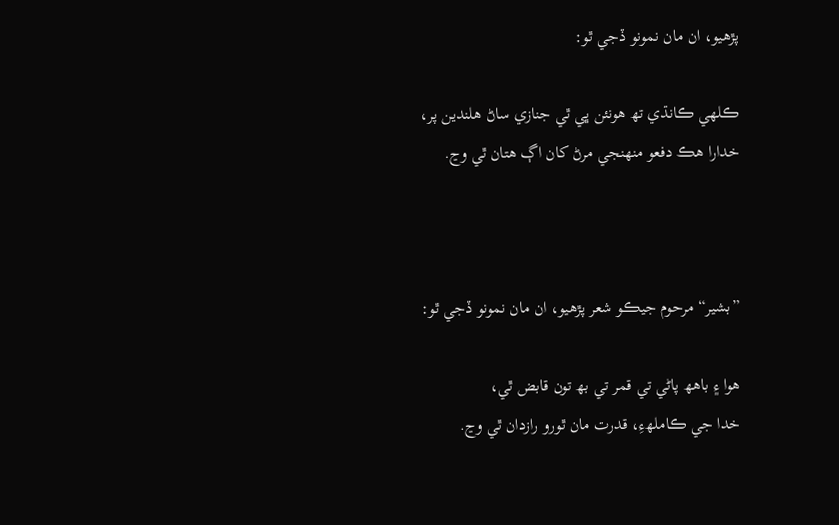پڙھيو، ان مان نمونو ڏجي ٿو:

ڪلھي ڪانڌي تھ ھونئن ڀي ٿي جنازي ساڻ ھلندين پر،
خدارا ھڪ دفعو منھنجي مرڻ کان اڳ ھتان ٿي وڃ.



”بشير“ مرحوم جيڪو شعر پڙھيو، ان مان نمونو ڏجي ٿو:

ھوا ۽ باھھ پاڻي تي قمر تي بھ تون قابض ٿي،
خدا جي ڪاملھءِ، قدرت مان ٿورو رازدان ٿي وڃ.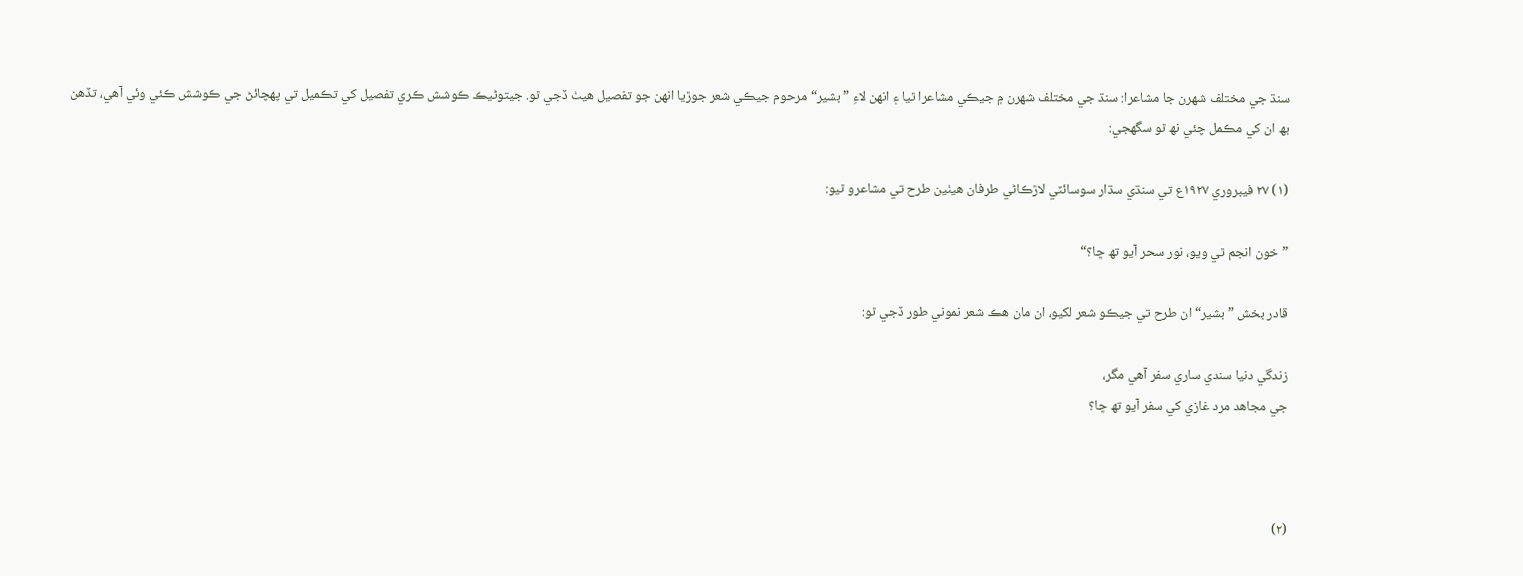سنڌ جي مختلف شھرن جا مشاعرا: سنڌ جي مختلف شھرن ۾ جيڪي مشاعرا ٿيا ۽ انھن لاءِ ”بشير“ مرحوم جيڪي شعر جوڙيا انھن جو تفصيل ھيٺ ڏجي ٿو. جيتوڻيڪ ڪوشش ڪري تفصيل کي تڪميل تي پھچائڻ جي ڪوشش ڪئي وئي آھي، تڏھن بھ ان کي مڪمل چئي نھ ٿو سگھجي:

(١) ٢٧ فيبروري ١٩٢٧ع تي سنڌي سڌار سوسائٽي لاڙڪاڻي طرفان ھيٺين طرح تي مشاعرو ٿيو:

”خون انجم ٿي ويو، نور سحر آيو تھ ڇا؟“

قادر بخش ”بشير“ ان طرح تي جيڪو شعر لکيو، ان مان ھڪ شعر نموني طور ڏجي ٿو:

زندگي دنيا سندي ساري سفر آھي مگر،
جي مجاھد مرد غازي کي سفر آيو تھ ڇا؟



(٢)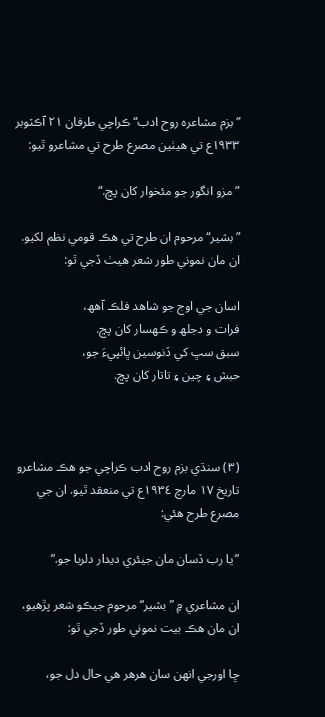”بزم مشاعره روح ادب“ ڪراچي طرفان ٢١ آڪٽوبر ١٩٣٣ع تي ھيٺين مصرع طرح تي مشاعرو ٿيو:

”مزو انگور جو مئخوار کان پڇ.“

”بشير“ مرحوم ان طرح تي ھڪ قومي نظم لکيو. ان مان نموني طور شعر ھيٺ ڏجي ٿو:

اسان جي اوج جو شاھد فلڪ آھھ،
فرات و دجلھ و ڪھسار کان پڇ.
سبق سڀ کي ڏنوسين ڀائپيءَ جو،
حبش ۽ چين ۽ تاتار کان پڇ.



(٣) سنڌي بزم روح ادب ڪراچي جو ھڪ مشاعرو تاريخ ١٧ مارچ ١٩٣٤ع تي منعقد ٿيو. ان جي مصرع طرح ھئي:

”يا رب ڏسان مان جيئري ديدار دلربا جو.“

ان مشاعري ۾ ”بشير“ مرحوم جيڪو شعر پڙھيو، ان مان ھڪ بيت نموني طور ڏجي ٿو:

ڇا اورجي انھن سان ھرھر ھي حال دل جو،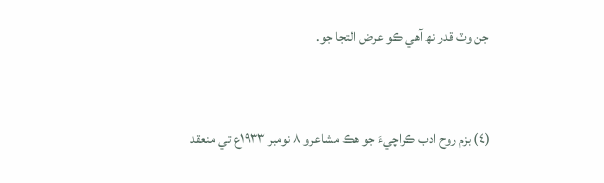جن وٽ قدر نھ آھي ڪو عرض التجا جو.



(٤) بزم روح ادب ڪراچيءَ جو ھڪ مشاعرو ٨ نومبر ١٩٣٣ع تي منعقد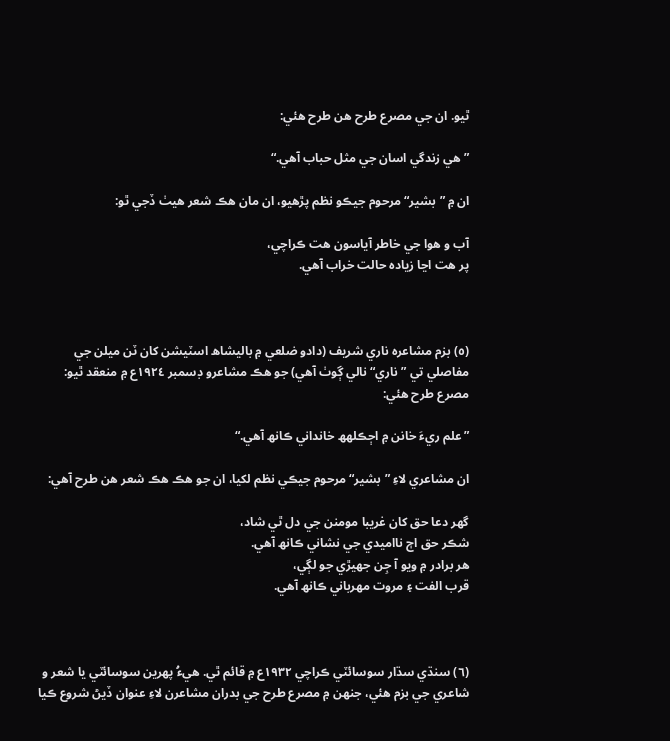ٿيو. ان جي مصرع طرح ھن طرح ھئي:

”ھي زندگي اسان جي مثل حباب آھي.“

ان ۾ ”بشير“ مرحوم جيڪو نظم پڙھيو، ان مان ھڪ شعر ھيٺ ڏجي ٿو:

آب و ھوا جي خاطر آياسون ھت ڪراچي،
پر ھت اڃا زياده حالت خراب آھي.



(٥) بزم مشاعره ناري شريف (دادو ضلعي ۾ باليشاھ اسٽيشن کان ٽن ميلن جي مفاصلي تي ”ناري“ نالي ڳوٺ آھي) جو ھڪ مشاعرو ڊسمبر ١٩٢٤ع ۾ منعقد ٿيو: مصرع طرح ھئي:

”علم ريءَ خانن ۾ اڄڪلھھ خانداني ڪانھ آھي.“

ان مشاعري لاءِ ”بشير“ مرحوم جيڪي نظم لکيا، ان جو ھڪ ھڪ شعر ھن طرح آھي:

گھر دعا حق کان غريبا مومنن جي دل ٿي شاد،
شڪر حق اڄ نااميدي جي نشاني ڪانھ آھي.
ھر برادر ۾ ويو آ جِن جھيڙي جو لڳي،
قرب الفت ۽ مروت مھرباني ڪانھ آھي.



(٦) سنڌي سڌار سوسائٽي ڪراچي ١٩٣٢ع ۾ قائم ٿي. ھيءُ پھرين سوسائٽي يا شعر و شاعري جي بزم ھئي، جنھن ۾ مصرع طرح جي بدران مشاعرن لاءِ عنوان ڏيڻ شروع ڪيا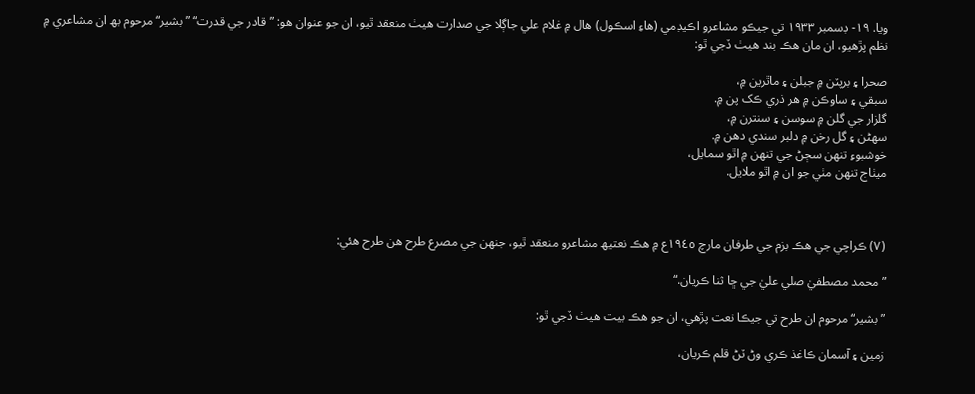ويا. ١٩- ڊسمبر ١٩٣٣ تي جيڪو مشاعرو اڪيڊمي (ھاءِ اسڪول) ھال ۾ غلام علي جاڳلا جي صدارت ھيٺ منعقد ٿيو، ان جو عنوان ھو: ”قادر جي قدرت“ ”بشير“ مرحوم بھ ان مشاعري ۾ نظم پڙھيو، ان مان ھڪ بند ھيٺ ڏجي ٿو:

صحرا ۽ برپٽن ۾ جبلن ۽ ماٿرين ۾،
سبقي ۽ ساوڪن ۾ ھر ذري ڪک پن ۾.
گلزار جي گلن ۾ سوسن ۽ سنترن ۾،
سھڻن ۽ گل رخن ۾ دلبر سندي دھن ۾.
خوشبوءِ تنھن سڄڻ جي تنھن ۾ اٿو سمايل،
ميٺاج تنھن مٺي جو ان ۾ اٿو ملايل.



(٧) ڪراچي جي ھڪ بزم جي طرفان مارچ ١٩٤٥ع ۾ ھڪ نعتيھ مشاعرو منعقد ٿيو، جنھن جي مصرع طرح ھن طرح ھئي:

”محمد مصطفيٰ صلي عليٰ جي ڇا ثنا ڪريان.“

”بشير“ مرحوم ان طرح تي جيڪا نعت پڙھي، ان جو ھڪ بيت ھيٺ ڏجي ٿو:

زمين ۽ آسمان ڪاغذ ڪري وڻ ٽڻ قلم ڪريان،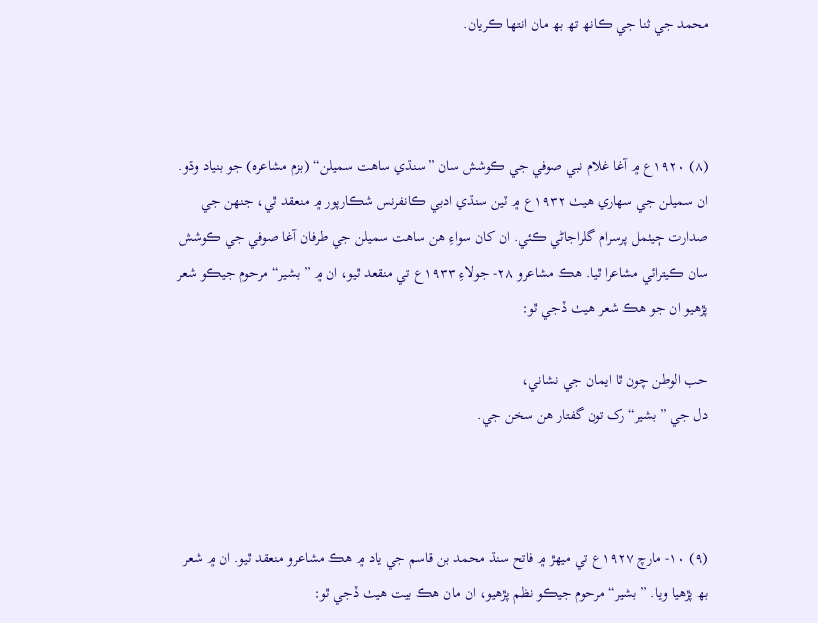محمد جي ثنا جي ڪانھ تھ بھ مان انتھا ڪريان.



(٨) ١٩٢٠ع ۾ آغا غلام نبي صوفي جي ڪوشش سان ”سنڌي ساھت سميلن“ (بزم مشاعره) جو بنياد وڌو. ان سميلن جي سھاري ھيٺ ١٩٣٢ع ۾ ٽين سنڌي ادبي ڪانفرنس شڪارپور ۾ منعقد ٿي، جنھن جي صدارت ڄيٺمل پرسرام گلراجاڻي ڪئي. ان کان سواءِ ھن ساھت سميلن جي طرفان آغا صوفي جي ڪوشش سان ڪيترائي مشاعرا ٿيا. ھڪ مشاعرو ٢٨- جولاءِ ١٩٣٣ع تي منقعد ٿيو، ان ۾ ”بشير“ مرحوم جيڪو شعر پڙھيو ان جو ھڪ شعر ھيٺ ڏجي ٿو:

حب الوطن چون ٿا ايمان جي نشاني،
دل جي ”بشير“ رک تون گفتار ھن سخن جي.



(٩) ١٠- مارچ ١٩٢٧ع تي ميھڙ ۾ فاتح سنڌ محمد بن قاسم جي ياد ۾ ھڪ مشاعرو منعقد ٿيو. ان ۾ شعر بھ پڙھيا ويا. ”بشير“ مرحوم جيڪو نظم پڙھيو، ان مان ھڪ بيت ھيٺ ڏجي ٿو: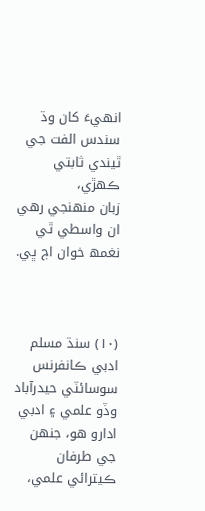انھيءَ کان وڌ سندس الفت جي ٿيندي ثابتي ڪھڙي،
زبان منھنجي رھي ان واسطي ٿي نغمھ خوان اڄ ڀي.



(١٠) سنڌ مسلم ادبي ڪانفرنس سوسائٽي حيدرآباد وڏو علمي ۽ ادبي ادارو ھو، جنھن جي طرفان ڪيترائي علمي،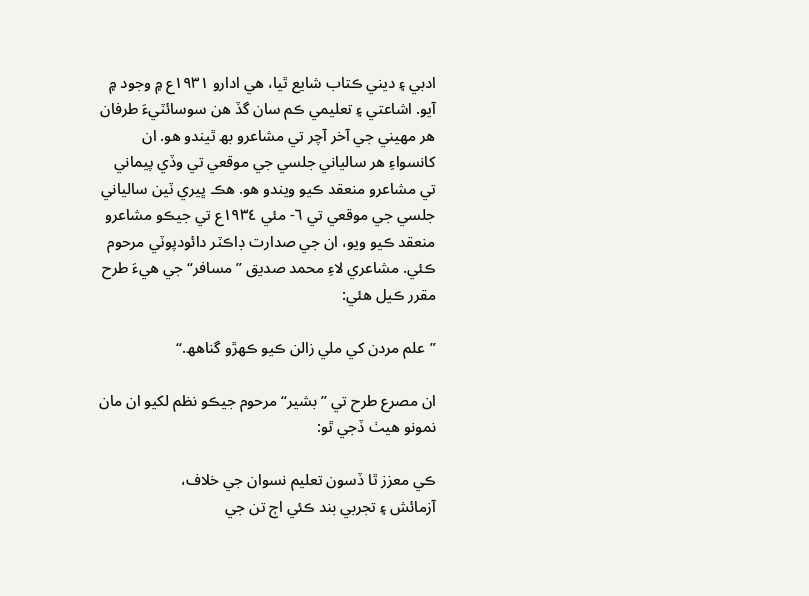ادبي ۽ ديني ڪتاب شايع ٿيا، ھي ادارو ١٩٣١ع ۾ وجود ۾ آيو. اشاعتي ۽ تعليمي ڪم سان گڏ ھن سوسائٽيءَ طرفان ھر مھيني جي آخر آچر تي مشاعرو بھ ٿيندو ھو. ان کانسواءِ ھر سالياني جلسي جي موقعي تي وڏي پيماني تي مشاعرو منعقد ڪيو ويندو ھو. ھڪ ڀيري ٽين سالياني جلسي جي موقعي تي ٦- مئي ١٩٣٤ع تي جيڪو مشاعرو منعقد ڪيو ويو، ان جي صدارت ڊاڪٽر دائودپوٽي مرحوم ڪئي. مشاعري لاءِ محمد صديق ”مسافر“ جي ھيءَ طرح مقرر ڪيل ھئي:

”علم مردن کي ملي زالن ڪيو ڪھڙو گناھھ.“

ان مصرع طرح تي ”بشير“ مرحوم جيڪو نظم لکيو ان مان نمونو ھيٺ ڏجي ٿو:

ڪي معزز ٿا ڏسون تعليم نسوان جي خلاف،
آزمائش ۽ تجربي بند ڪئي اڄ تن جي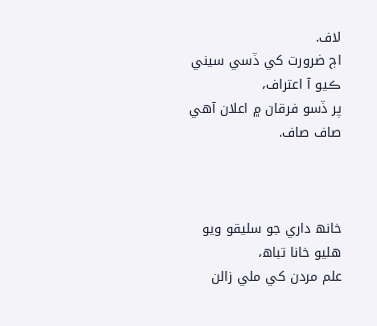لاف.
اڄ ضرورت کي ڏسي سيني ڪيو آ اعتراف،
پر ڏسو فرقان ۾ اعلان آھي صاف صاف.



خانھ داري جو سليقو ويو ھليو خانا تباھ،
علم مردن کي ملي زالن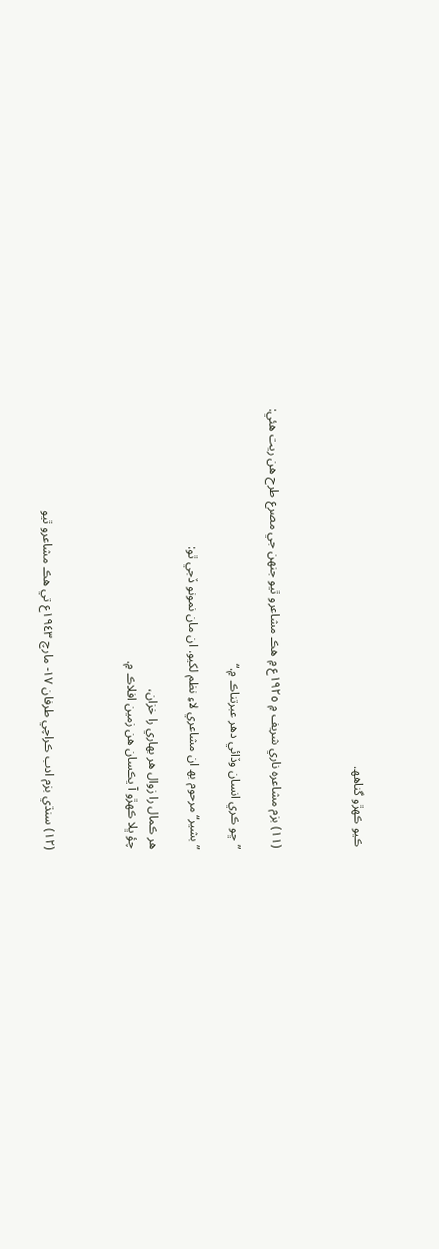ڪيو ڪھڙو گناھھ.



(١١) بزم مشاعره ناري شريف ۾ ١٩٢٥ع ۾ ھڪ مشاعرو ٿيو جنھن جي مصرع طرح ھن ريت ھئي:

”ڇو ڪري انسان وڏائي دھر عبرتناڪ ۾.“

”بشير“ مرحوم بھ ان مشاعري لاءِ نظم لکيو. ان مان نمونو ڏجي ٿو:

ھر ڪمال را زوال ھر بھاري را خزان،
چؤ ڀلا ڪھڙو آ يڪسان ھن زمين افلاڪ ۾.



(١٢) سنڌي بزم ادب ڪراچي طرفان ١٧- مارچ ١٩٤٣ع تي ھڪ مشاعرو ٿيو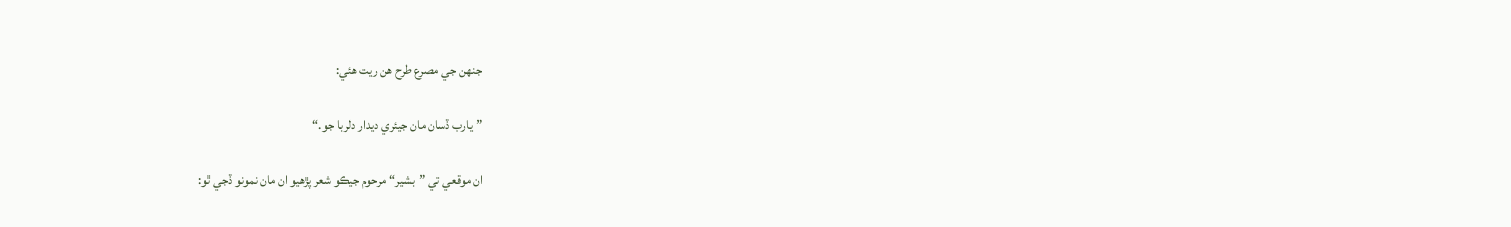جنھن جي مصرع طرح ھن ريت ھئي:

”يارب ڏسان مان جيئري ديدار دلربا جو.“

ان موقعي تي ”بشير“ مرحوم جيڪو شعر پڙھيو ان مان نمونو ڏجي ٿو: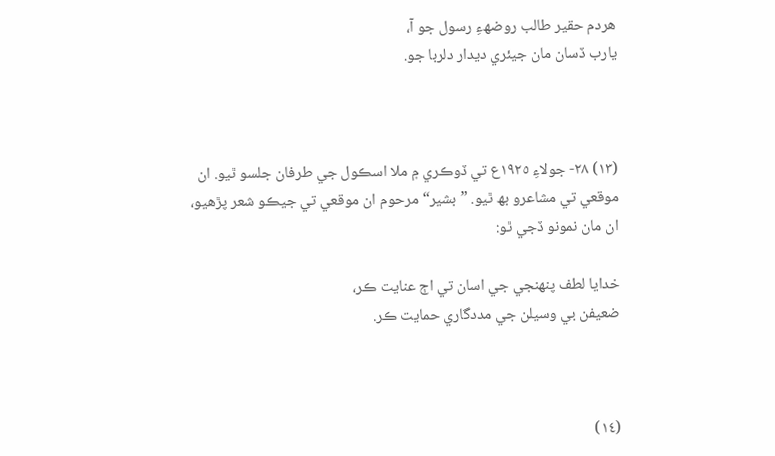ھردم حقير طالب روضھءِ رسول جو آ،
يارب ڏسان مان جيئري ديدار دلربا جو.



(١٣) ٢٨- جولاءِ ١٩٢٥ع تي ڏوڪري ۾ ملا اسڪول جي طرفان جلسو ٿيو. ان موقعي تي مشاعرو بھ ٿيو. ”بشير“ مرحوم ان موقعي تي جيڪو شعر پڙھيو، ان مان نمونو ڏجي ٿو:

خدايا لطف پنھنجي جي اسان تي اڄ عنايت ڪر،
ضعيفن بي وسيلن جي مددگاري حمايت ڪر.



(١٤)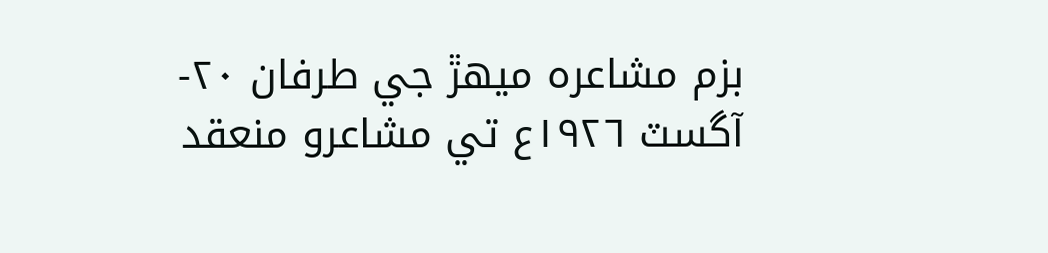بزم مشاعره ميھڙ جي طرفان ٢٠- آگسٽ ١٩٢٦ع تي مشاعرو منعقد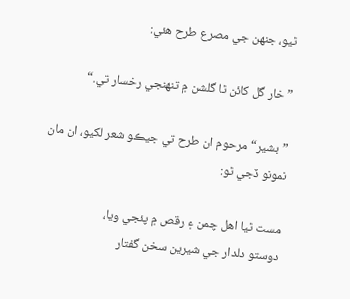ٿيو، جنھن جي مصرع طرح ھئي:

”خار گل کائن ٿا گلشن ۾ تنھنجي رخسار تي.“

”بشير“ مرحوم ان طرح تي جيڪو شعر لکيو، ان مان نمونو ڏجي ٿو:

مست ٿيا اھل چمن ۽ رقص ۾ پئجي ويا،
دوستو دلدار جي شيرين سخن گفتار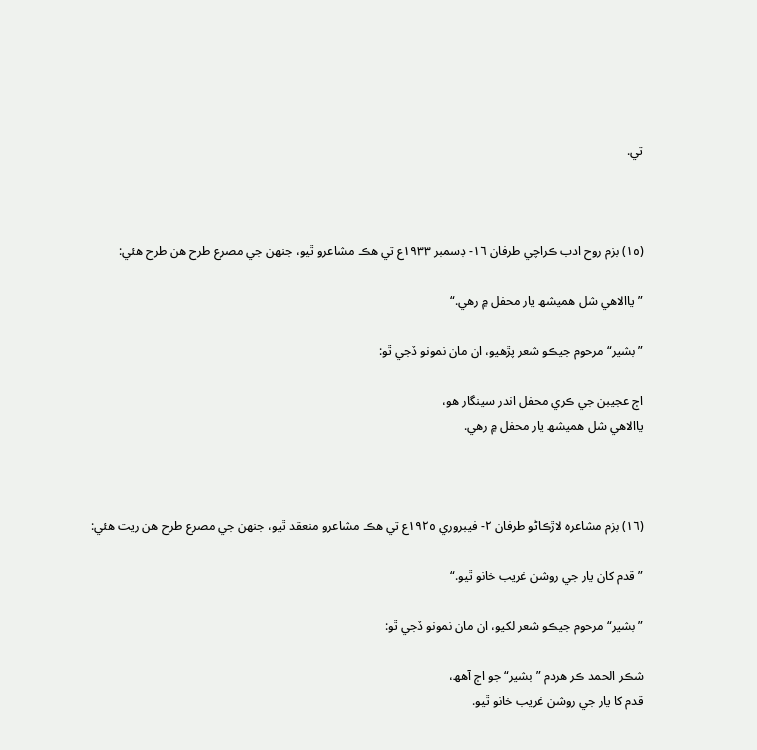تي.



(١٥) بزم روح ادب ڪراچي طرفان ١٦- ڊسمبر ١٩٣٣ع تي ھڪ مشاعرو ٿيو، جنھن جي مصرع طرح ھن طرح ھئي:

”ياالاھي شل ھميشھ يار محفل ۾ رھي.“

”بشير“ مرحوم جيڪو شعر پڙھيو، ان مان نمونو ڏجي ٿو:

اڄ عجيبن جي ڪري محفل اندر سينگار ھو،
ياالاھي شل ھميشھ يار محفل ۾ رھي.



(١٦) بزم مشاعره لاڙڪاڻو طرفان ٢- فيبروري ١٩٢٥ع تي ھڪ مشاعرو منعقد ٿيو، جنھن جي مصرع طرح ھن ريت ھئي:

”قدم کان يار جي روشن غريب خانو ٿيو.“

”بشير“ مرحوم جيڪو شعر لکيو، ان مان نمونو ڏجي ٿو:

شڪر الحمد ڪر ھردم ”بشير“ جو اڄ آھھ،
قدم کا يار جي روشن غريب خانو ٿيو.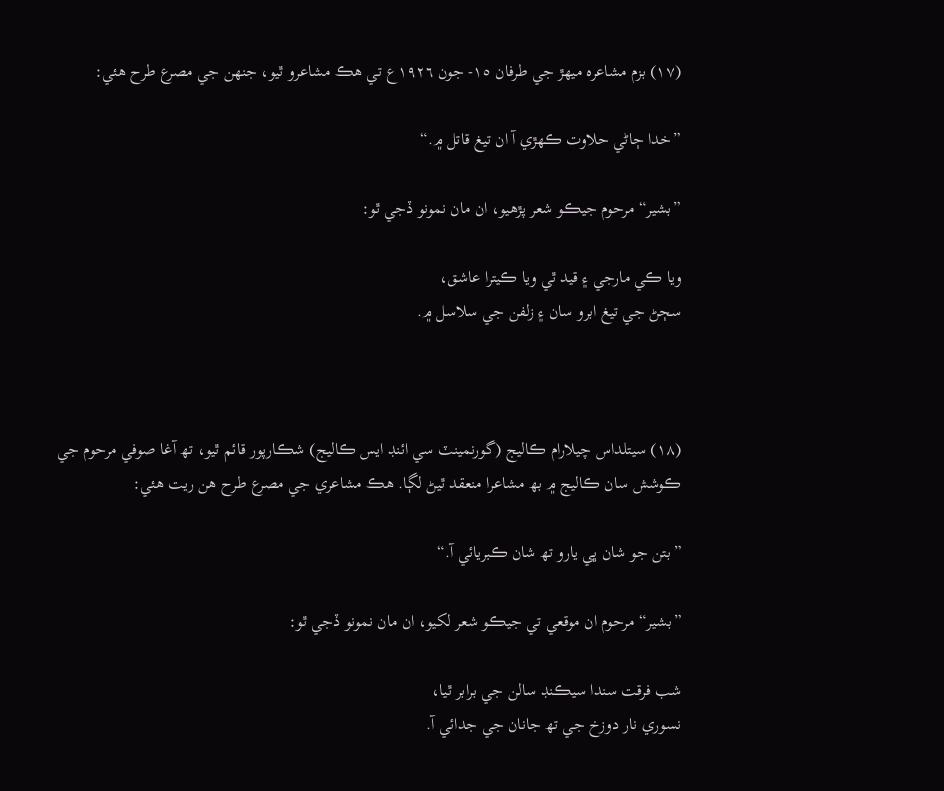(١٧) بزم مشاعره ميھڙ جي طرفان ١٥- جون ١٩٢٦ع تي ھڪ مشاعرو ٿيو، جنھن جي مصرع طرح ھئي:

”خدا ڄاڻي حلاوت ڪھڙي آ ان تيغ قاتل ۾.“

”بشير“ مرحوم جيڪو شعر پڙھيو، ان مان نمونو ڏجي ٿو:

ويا ڪي مارجي ۽ قيد ٿي ويا ڪيترا عاشق،
سڄڻ جي تيغ ابرو سان ۽ زلفن جي سلاسل ۾.



(١٨) سيتلداس چيلارام ڪاليج (گورنمينٽ سي ائنڊ ايس ڪاليج) شڪارپور قائم ٿيو، تھ آغا صوفي مرحوم جي ڪوشش سان ڪاليج ۾ بھ مشاعرا منعقد ٿيڻ لڳا. ھڪ مشاعري جي مصرع طرح ھن ريت ھئي:

”بتن جو شان ڀي يارو تھ شان ڪبريائي آ.“

”بشير“ مرحوم ان موقعي تي جيڪو شعر لکيو، ان مان نمونو ڏجي ٿو:

شب فرقت سندا سيڪنڊ سالن جي برابر ٿيا،
نسوري نار دوزخ جي تھ جانان جي جدائي آ.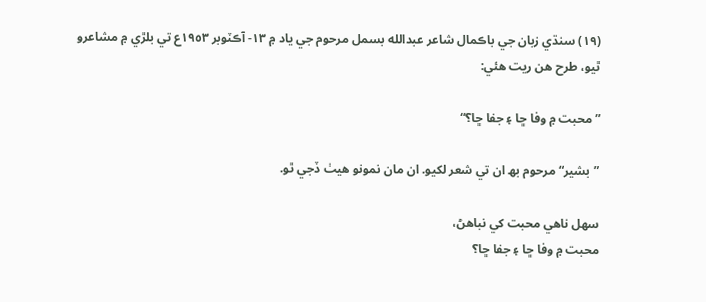(١٩) سنڌي زبان جي باڪمال شاعر عبدالله بسمل مرحوم جي ياد ۾ ١٣- آڪٽوبر ١٩٥٣ع تي بلڙي ۾ مشاعرو ٿيو، طرح ھن ريت ھئي:

”محبت ۾ وفا ڇا ۽ جفا ڇا؟“

”بشير“ مرحوم بھ ان تي شعر لکيو. ان مان نمونو ھيٺ ڏجي ٿو.

سھل ناھي محبت کي نباھڻ،
محبت ۾ وفا ڇا ۽ جفا ڇا؟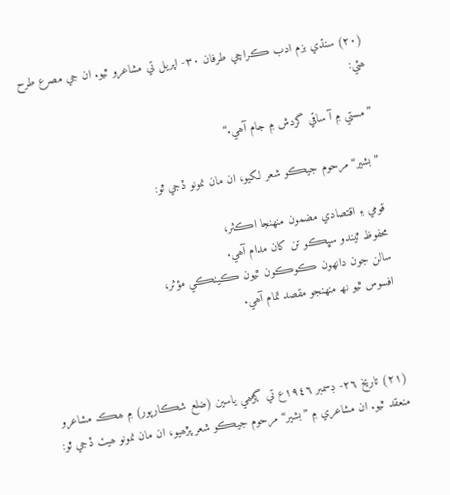(٢٠) سنڌي بزم ادب ڪراچي طرفان ٣٠- اپريل تي مشاعرو ٿيو. ان جي مصرع طرح ھئي:

”مستي ۾ آ ساقي گردش ۾ جام آھي.“

”بشير“ مرحوم جيڪو شعر لکيو، ان مان نمونو ڏجي ٿو:

قومي ۽ اقتصادي مضمون منھنجا اڪثر،
محفوظ ٿيندو سڀڪو تن کان مدام آھي.
سالن جون دانھون ڪوڪون ٿيون ڪينڪي مؤثر،
افسوس ٿيو نھ منھنجو مقصد تمام آھي.



(٢١) تاريخ ٢٦- ڊسمبر ١٩٤٦ع تي ڳڙھي ياسين (ضلع شڪارپور) ۾ ھڪ مشاعرو منعقد ٿيو. ان مشاعري ۾ ”بشير“ مرحوم جيڪو شعر پڙھيو، ان مان نمونو ھيٺ ڏجي ٿو: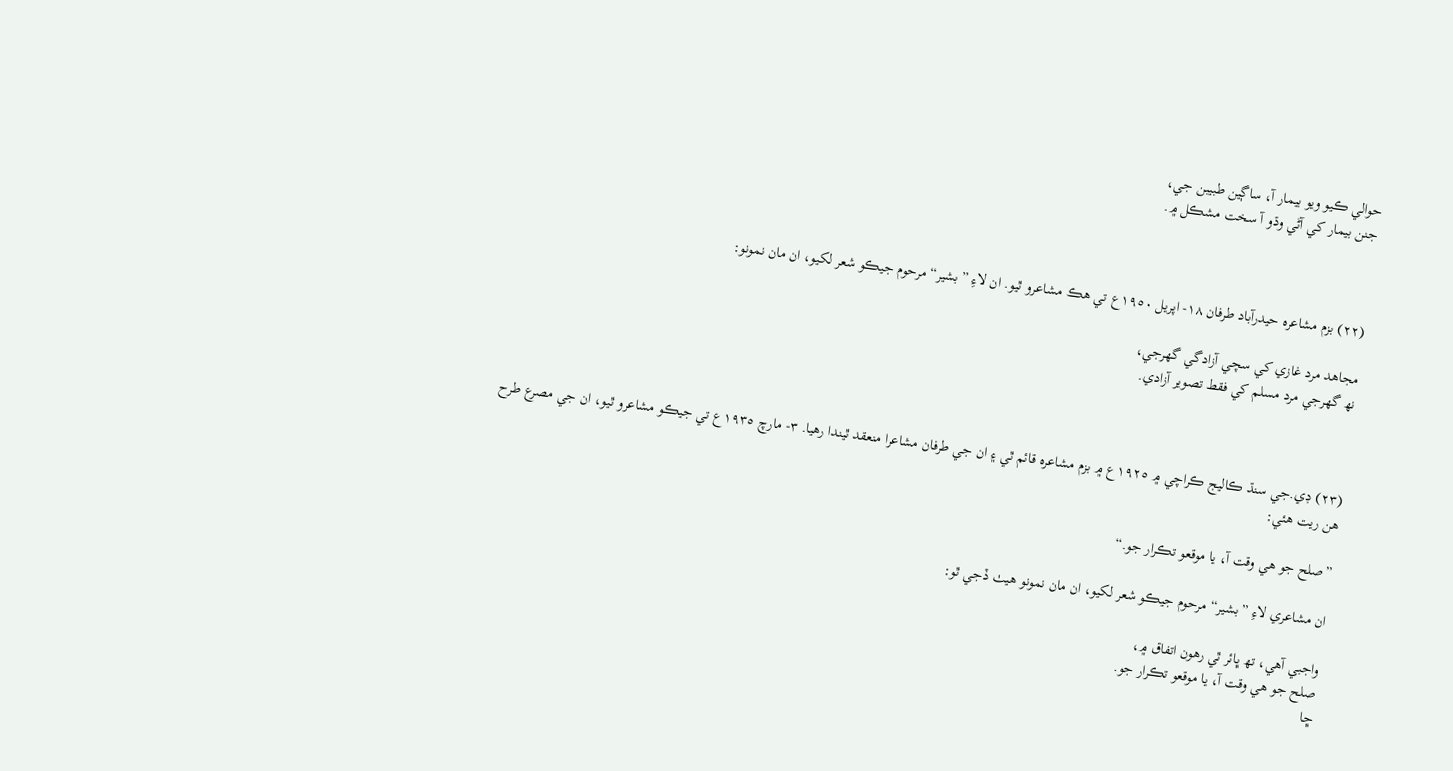حوالي ڪيو ويو بيمار آ، ساڳين طبيبن جي،
جنن بيمار کي آڻي وڌو آ سخت مشڪل ۾.



(٢٢) بزم مشاعره حيدرآباد طرفان ١٨- اپريل ١٩٥٠ع تي ھڪ مشاعرو ٿيو. ان لاءِ ”بشير“ مرحوم جيڪو شعر لکيو، ان مان نمونو:

مجاھد مرد غازي کي سچي آزادگي گھرجي،
نھ گھرجي مرد مسلم کي فقط تصوير آزادي.



(٢٣) ڊي.جي سنڌ ڪاليج ڪراچي ۾ ١٩٢٥ع ۾ بزم مشاعره قائم ٿي ۽ ان جي طرفان مشاعرا منعقد ٿيندا رھيا. ٣- مارچ ١٩٣٥ع تي جيڪو مشاعرو ٿيو، ان جي مصرع طرح ھن ريت ھئي:

”صلح جو ھي وقت آ، يا موقعو تڪرار جو.“

ان مشاعري لاءِ ”بشير“ مرحوم جيڪو شعر لکيو، ان مان نمونو ھيٺ ڏجي ٿو:

واجبي آھي، تھ ڀائر ٿي رھون اتفاق ۾،
صلح جو ھي وقت آ، يا موقعو تڪرار جو.
ڇا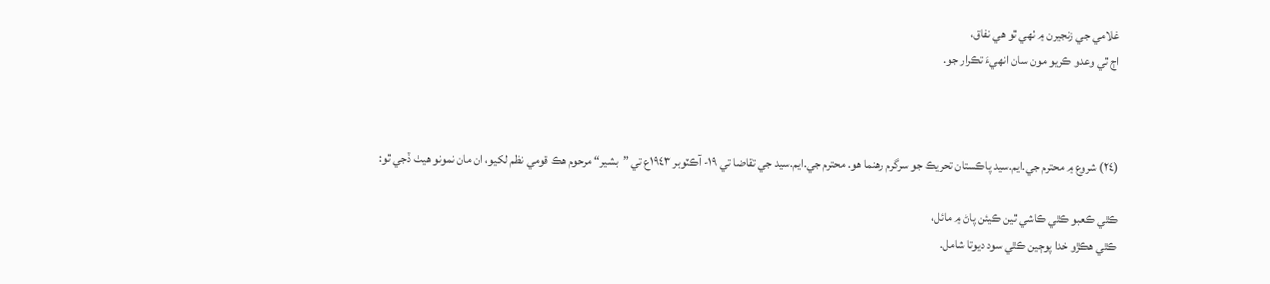غلامي جي زنجيرن ۾ ٺھي ٿو ھي نفاق،
اڄ ٿي وعدو ڪريو مون سان انھيءَ تڪرار جو.



(٢٤) شروع ۾ محترم جي.ايم.سيد پاڪستان تحريڪ جو سرگرم رھنما ھو. محترم جي.ايم.سيد جي تقاضا تي ١٩- آڪٽوبر ١٩٤٣ع تي ”بشير“ مرحوم ھڪ قومي نظم لکيو، ان مان نمونو ھيٺ ڏجي ٿو:

ڪٿي ڪعبو ڪٿي ڪاشي ٿين ڪيئن پاڻ ۾ مائل،
ڪٿي ھڪڙو خدا پوڄين ڪٿي سود ديوتا شامل.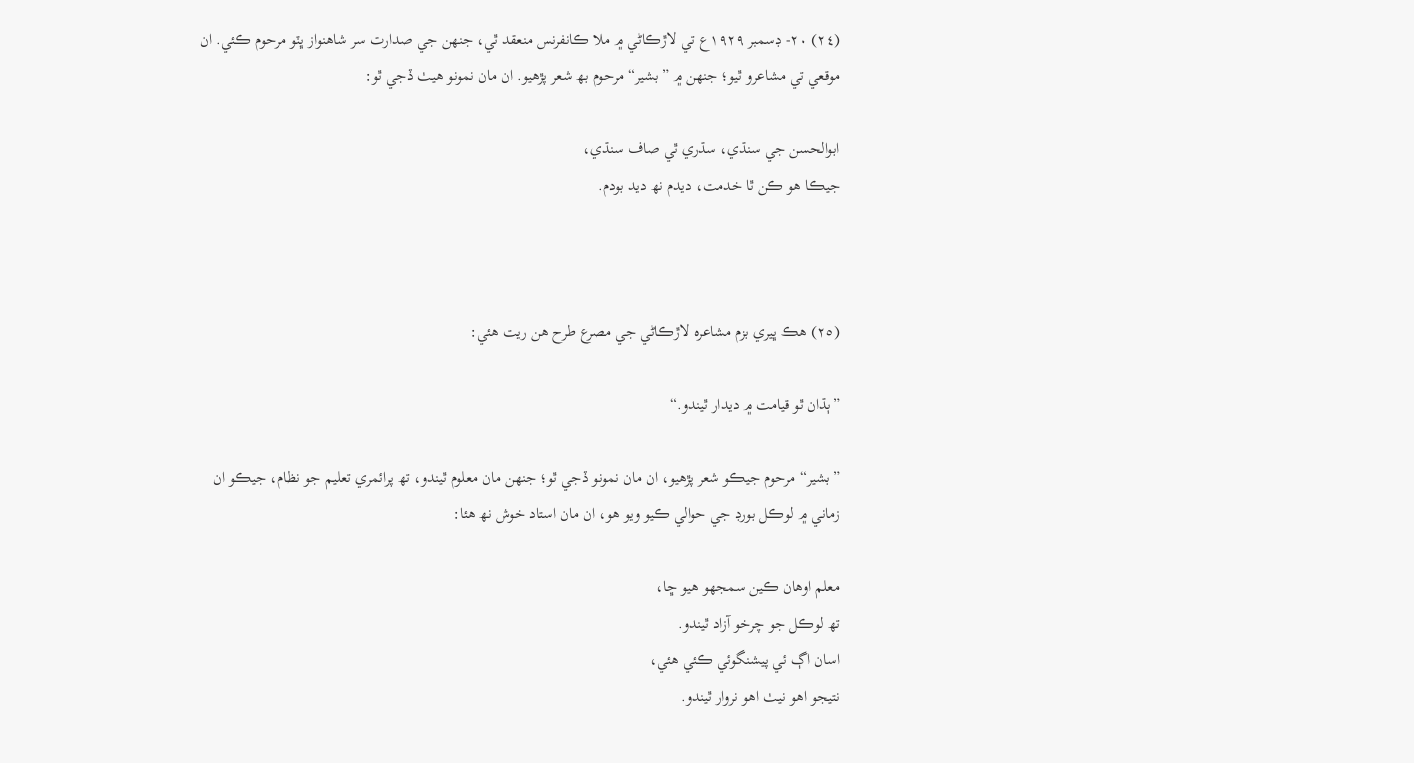(٢٤) ٢٠- ڊسمبر ١٩٢٩ع تي لاڙڪاڻي ۾ ملا ڪانفرنس منعقد ٿي، جنھن جي صدارت سر شاھنواز ڀٽو مرحوم ڪئي. ان موقعي تي مشاعرو ٿيو؛ جنھن ۾ ”بشير“ مرحوم بھ شعر پڙھيو. ان مان نمونو ھيٺ ڏجي ٿو:

ابوالحسن جي سنڌي، سڌري ٿي صاف سنڌي،
جيڪا ھو ڪن ٿا خدمت، ديدم نھ ديد بودم.



(٢٥) ھڪ ڀيري بزم مشاعره لاڙڪاڻي جي مصرع طرح ھن ريت ھئي:

”ٻڌان ٿو قيامت ۾ ديدار ٿيندو.“

”بشير“ مرحوم جيڪو شعر پڙھيو، ان مان نمونو ڏجي ٿو؛ جنھن مان معلوم ٿيندو، تھ پرائمري تعليم جو نظام، جيڪو ان زماني ۾ لوڪل بورڊ جي حوالي ڪيو ويو ھو، ان مان استاد خوش نھ ھئا:

معلم اوھان ڪين سمجھو ھيو ڇا،
تھ لوڪل جو چرخو آزاد ٿيندو.
اسان اڳ ئي پيشنگوئي ڪئي ھئي،
نتيجو اھو نيٺ اھو نروار ٿيندو.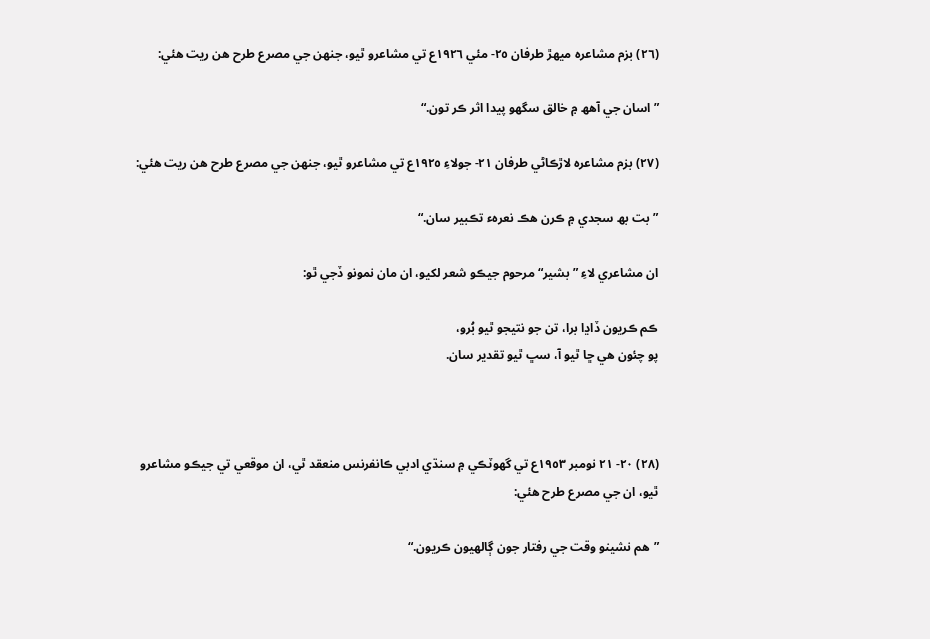(٢٦) بزم مشاعره ميھڙ طرفان ٢٥- مئي ١٩٢٦ع تي مشاعرو ٿيو، جنھن جي مصرع طرح ھن ريت ھئي:

”اسان جي آھھ ۾ خالق سگھو پيدا اثر ڪر تون.“

(٢٧) بزم مشاعره لاڙڪاڻي طرفان ٢١- جولاءِ ١٩٢٥ع تي مشاعرو ٿيو، جنھن جي مصرع طرح ھن ريت ھئي:

”بت بھ سجدي ۾ ڪرن ھڪ نعرهء تڪبير سان.“

ان مشاعري لاءِ ”بشير“ مرحوم جيڪو شعر لکيو، ان مان نمونو ڏجي ٿو:

ڪم ڪريون ڏاڍا برا، تن جو نتيجو ٿيو بُرو،
پو چئون ھي ڇا ٿيو آ، سڀ ٿيو تقدير سان.



(٢٨) ٢٠- ٢١ نومبر ١٩٥٣ع تي گھوٽڪي ۾ سنڌي ادبي ڪانفرنس منعقد ٿي، ان موقعي تي جيڪو مشاعرو ٿيو، ان جي مصرع طرح ھئي:

”ھم نشينو وقت جي رفتار جون ڳالھيون ڪريون.“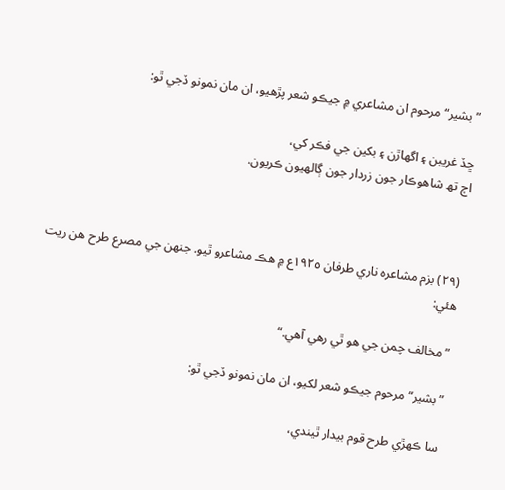”بشير“ مرحوم ان مشاعري ۾ جيڪو شعر پڙھيو، ان مان نمونو ڏجي ٿو:

ڇڏ غريبن ۽ اگھاڙن ۽ بکين جي فڪر کي،
اڄ تھ شاھوڪار جون زردار جون ڳالھيون ڪريون.



(٢٩) بزم مشاعره ناري طرفان ١٩٢٥ع ۾ ھڪ مشاعرو ٿيو. جنھن جي مصرع طرح ھن ريت ھئي:

”مخالف چمن جي ھو ٿي رھي آھي.“

”بشير“ مرحوم جيڪو شعر لکيو، ان مان نمونو ڏجي ٿو:

سا ڪھڙي طرح قوم بيدار ٿيندي،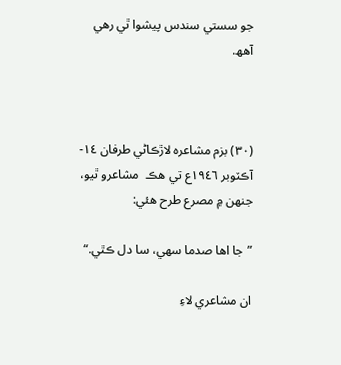جو سستي سندس پيشوا ٿي رھي آھھ.



(٣٠) بزم مشاعره لاڙڪاڻي طرفان ١٤- آڪٽوبر ١٩٤٦ع تي ھڪ  مشاعرو ٿيو، جنھن ۾ مصرع طرح ھئي:

”جا اھا صدما سھي، سا دل ڪٿي.“

ان مشاعري لاءِ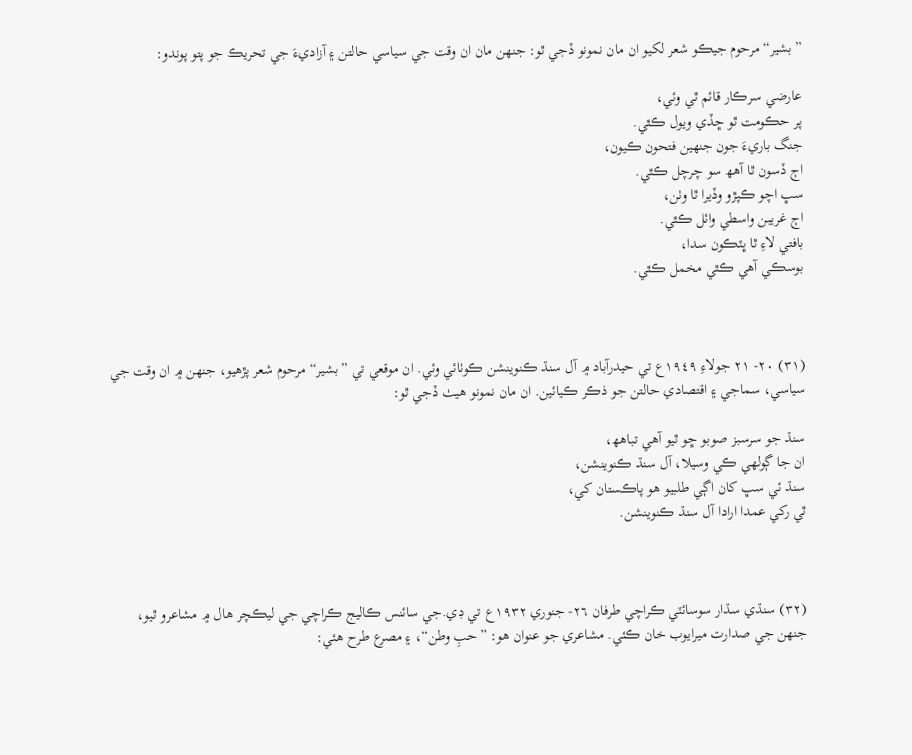”بشير“ مرحوم جيڪو شعر لکيو ان مان نمونو ڏجي ٿو: جنھن مان ان وقت جي سياسي حالتن ۽ آزاديءَ جي تحريڪ جو پتو پوندو:

عارضي سرڪار قائم ٿي وئي،
پر حڪومت ٿو ڇڏي ويول ڪٿي.
جنگ باريءَ جون جنھين فتحون ڪيون،
اڄ ڏسون ٿا آھھ سو چرچل ڪٿي.
سڀ اچو ڪپڙو وڏيرا ٿا وٺن،
اڄ غريبن واسطي وائل ڪٿي.
بافتي لاءِ ٿا ڀٽڪون سدا،
بوسڪي آھي ڪٿي مخمل ڪٿي.



(٣١) ٢٠- ٢١ جولاءِ ١٩٤٩ع تي حيدرآباد ۾ آل سنڌ ڪنوينشن ڪوٺائي وئي. ان موقعي تي ”بشير“ مرحوم شعر پڙھيو، جنھن ۾ ان وقت جي سياسي، سماجي ۽ اقتصادي حالتن جو ذڪر ڪيائين. ان مان نمونو ھيٺ ڏجي ٿو:

سنڌ جو سرسبز صوبو ڇو ٿيو آھي تباھھ،
ان جا ڳولھي ڪي وسيلا، آل سنڌ ڪنوينشن،
سنڌ ئي سڀ کان اڳي طلبيو ھو پاڪستان کي،
ٿي رکي عمدا ارادا آل سنڌ ڪنوينشن.



(٣٢) سنڌي سڌار سوسائٽي ڪراچي طرفان ٢٦- جنوري ١٩٣٢ع تي ڊي.جي سائنس ڪاليج ڪراچي جي ليڪچر ھال ۾ مشاعرو ٿيو، جنھن جي صدارت ميرايوب خان ڪئي. مشاعري جو عنوان ھو: ”حبِ وطن“، ۽ مصرع طرح ھئي: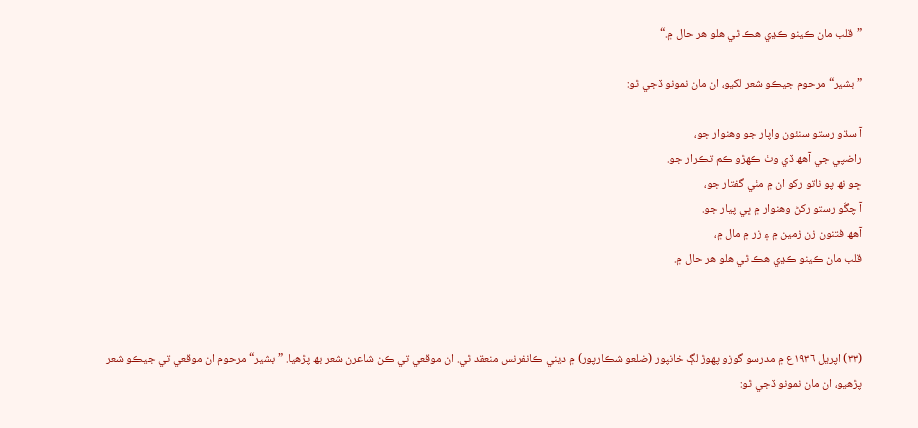”قلب مان ڪينو ڪڍي ھڪ ٿي ھلو ھر حال ۾.“

”بشير“ مرحوم جيڪو شعر لکيو، ان مان نمونو ڏجي ٿو:

آ سڌو رستو سنئون واپار جو وھنوار جو،
راضپي جي آھھ ڏي وٺ ڪھڙو ڪم تڪرار جو.
ڇو نھ پو ناتو رکو ان ۾ مٺي گفتار جو،
آ چڱو رستو رکڻ وھنوار ۾ ڀي پيار جو.
آھھ فتنون زن زمين ۾ ۽ زر ۾ مال ۾،
قلب مان ڪينو ڪڍي ھڪ ٿي ھلو ھر حال ۾.



(٣٣) اپريل ١٩٣٦ع ۾ مدرسو گوزو پھوڙ لڳ خانپور (ضلعو شڪارپور) ۾ ديني ڪانفرنس منعقد ٿي. ان موقعي تي ڪن شاعرن شعر بھ پڙھيا. ”بشير“ مرحوم ان موقعي تي جيڪو شعر پڙھيو، ان مان نمونو ڏجي ٿو: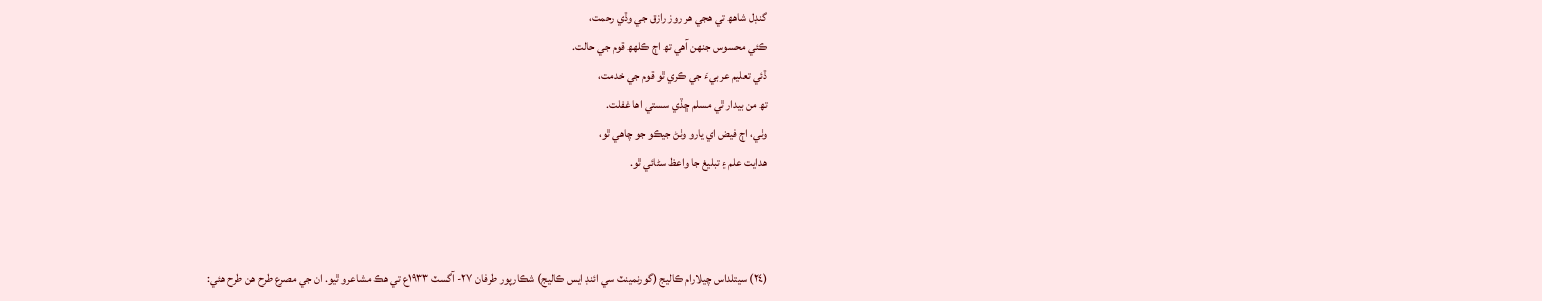گنڊل شاھھ تي ھجي ھر روز رازق جي وڏي رحمت،
ڪئي محسوس جنھن آھي تھ اڄ ڪلھھ قوم جي حالت.
ڏئي تعليم عربيءَ جي ڪري ٿو قوم جي خدمت،
تھ من بيدار ٿي مسلم ڇڏي سستي اھا غفلت.
وٺي، اڄ فيض اي يارو وٺڻ جيڪو جو چاھي ٿو،
ھدايت علم ۽ تبليغ جا واعظ سڻائي ٿو.



(٢٤) سيتلداس چيلارام ڪاليج (گورنمينٽ سي ائنڊ ايس ڪاليج) شڪارپور طرفان ٢٧- آگسٽ ١٩٣٣ع تي ھڪ مشاعرو ٿيو. ان جي مصرع طرح ھن طرح ھئي: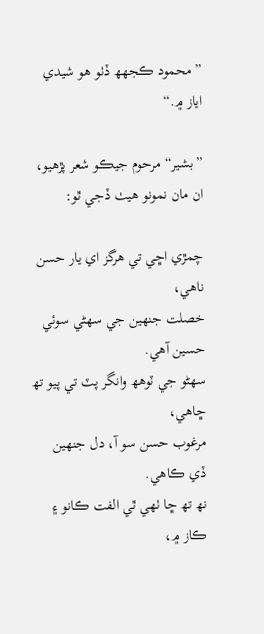”محمود ڪجھھ ڏٺو ھو شيدي اياز ۾.“

”بشير“ مرحوم جيڪو شعر پڙھيو، ان مان نمونو ھيٺ ڏجي ٿو:

چمڙي اڇي تي ھرگز اي يار حسن ناھي،
خصلت جنھين جي سھڻي سوئي حسين آھي.
سھڻو جي ٽوھھ وانگر پٽ تي پيو تھ ڇاھي،
مرغوب حسن سو آ، دل جنھين ڏي ڪاھي.
نھ تھ ڇا ٺھي ٿي الفت ڪانو ۽ ڪاز ۾،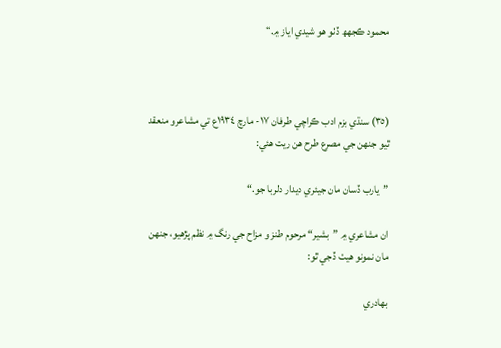محمود ڪجھھ ڏٺو ھو شيدي اياز ۾.“



(٣٥) سنڌي بزم ادب ڪراچي طرفان ١٧- مارچ ١٩٣٤ع تي مشاعرو منعقد ٿيو جنھن جي مصرع طرح ھن ريت ھئي:

”يارب ڏسان مان جيئري ديدار دلربا جو.“

ان مشاعري ۾ ”بشير“ مرحوم طنز و مزاح جي رنگ ۾ نظم پڙھيو، جنھن مان نمونو ھيٺ ڏجي ٿو:

بھادري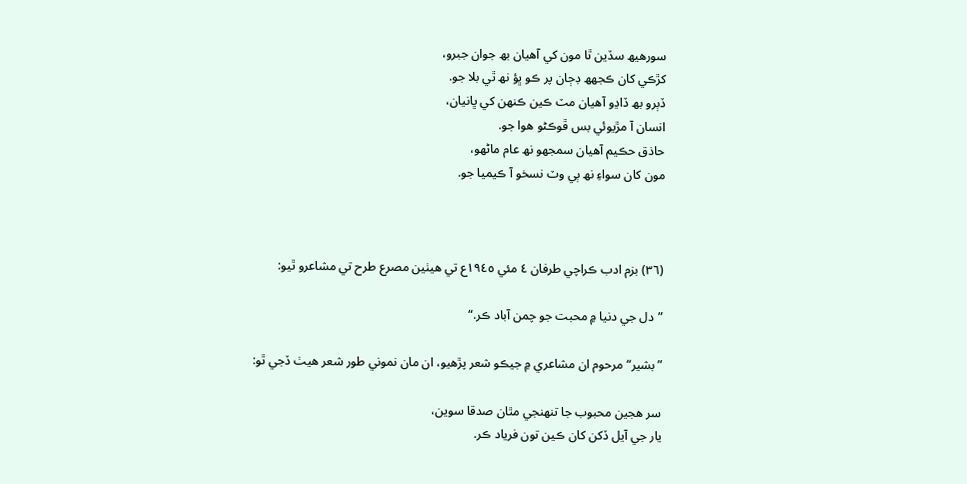سورھيھ سڏين ٿا مون کي آھيان بھ جوان جبرو،
کڙڪي کان ڪجھھ ڊڄان پر ڪو ڀؤ نھ ٿي بلا جو.
ڏٻرو بھ ڏاڍو آھيان مٽ ڪين ڪنھن کي ڀانيان،
انسان آ مڙيوئي بس ڦوڪڻو ھوا جو.
حاذق حڪيم آھيان سمجھو نھ عام ماڻھو،
مون کان سواءِ نھ ٻي وٽ نسخو آ ڪيميا جو.



(٣٦) بزم ادب ڪراچي طرفان ٤ مئي ١٩٤٥ع تي ھيٺين مصرع طرح تي مشاعرو ٿيو:

”دل جي دنيا ۾ محبت جو چمن آباد ڪر.“

”بشير“ مرحوم ان مشاعري ۾ جيڪو شعر پڙھيو، ان مان نموني طور شعر ھيٺ ڏجي ٿو:

سر ھجين محبوب جا تنھنجي مٿان صدقا سوين،
يار جي آيل ڏکن کان ڪين تون فرياد ڪر.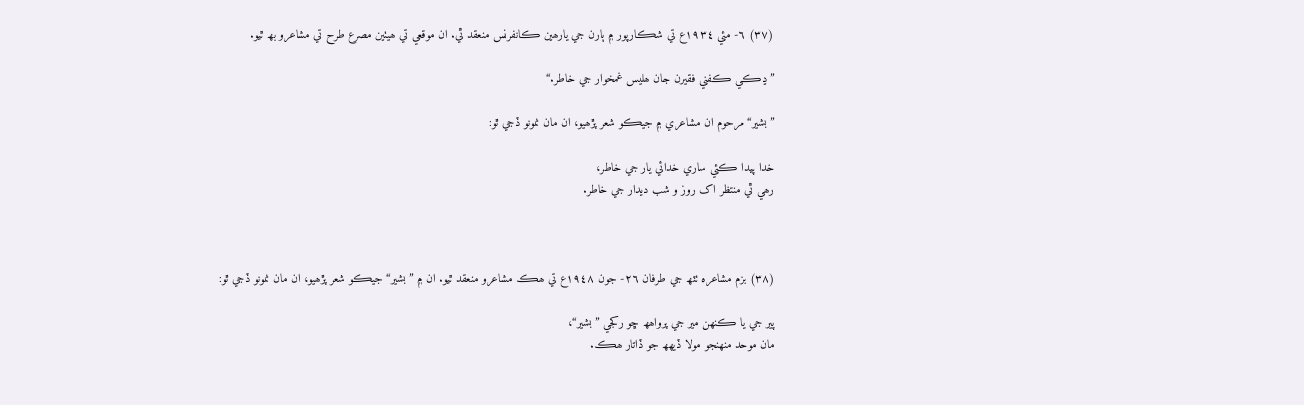(٣٧) ٦- مئي ١٩٣٤ع تي شڪارپور ۾ ٻارن جي يارھين ڪانفرنس منعقد ٿي. ان موقعي تي ھيٺين مصرع طرح تي مشاعرو بھ ٿيو.

”ڍڪي ڪفني فقيرن جان ھليس غمخوار جي خاطر.“

”بشير“ مرحوم ان مشاعري ۾ جيڪو شعر پڙھيو، ان مان نمونو ڏجي ٿو:

خدا پيدا ڪئي ساري خدائي يار جي خاطر،
رھي ٿي منتظر اک روز و شب ديدار جي خاطر.



(٣٨) بزم مشاعره ٺٽھ جي طرفان ٢٦- جون ١٩٤٨ع تي ھڪ مشاعرو منعقد ٿيو. ان ۾ ”بشير“ جيڪو شعر پڙھيو، ان مان نمونو ڏجي ٿو:

پير جي يا ڪنھن مير جي پرواھھ ڇو رکجي ”بشير“،
مان موحد منھنجو مولا ڏيھھ جو ڏاتار ھڪ.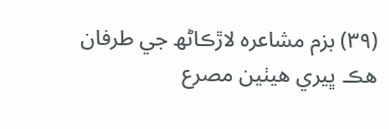(٣٩) بزم مشاعره لاڙڪاڻھ جي طرفان ھڪ ڀيري ھيٺين مصرع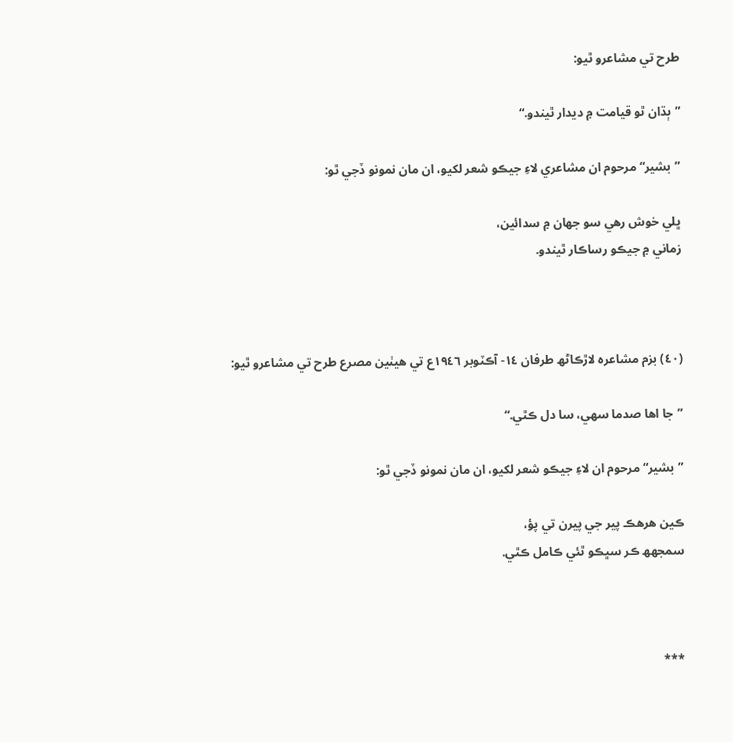طرح تي مشاعرو ٿيو:

”ٻڌان ٿو قيامت ۾ ديدار ٿيندو.“

”بشير“ مرحوم ان مشاعري لاءِ جيڪو شعر لکيو، ان مان نمونو ڏجي ٿو:

ڀلي خوش رھي سو جھان ۾ سدائين،
زماني ۾ جيڪو رساڪار ٿيندو.



(٤٠) بزم مشاعره لاڙڪاڻھ طرفان ١٤- آڪٽوبر ١٩٤٦ع تي ھيٺين مصرع طرح تي مشاعرو ٿيو:

”جا اھا صدما سھي، سا دل ڪٿي.“

”بشير“ مرحوم ان لاءِ جيڪو شعر لکيو، ان مان نمونو ڏجي ٿو:

ڪين ھرھڪ پير جي پيرن تي پؤ،
سمجھھ ڪر سڀڪو ٿئي ڪامل ڪٿي.



***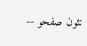نئون صفحو --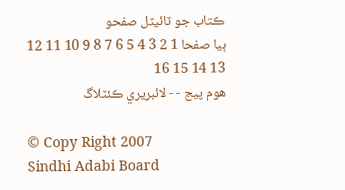ڪتاب جو ٽائيٽل صفحو
ٻيا صفحا 1 2 3 4 5 6 7 8 9 10 11 12 13 14 15 16
هوم پيج - - لائبريري ڪئٽلاگ

© Copy Right 2007
Sindhi Adabi Board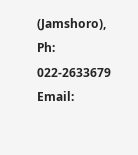(Jamshoro),
Ph: 022-2633679 Email: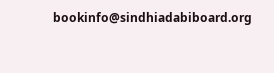bookinfo@sindhiadabiboard.org